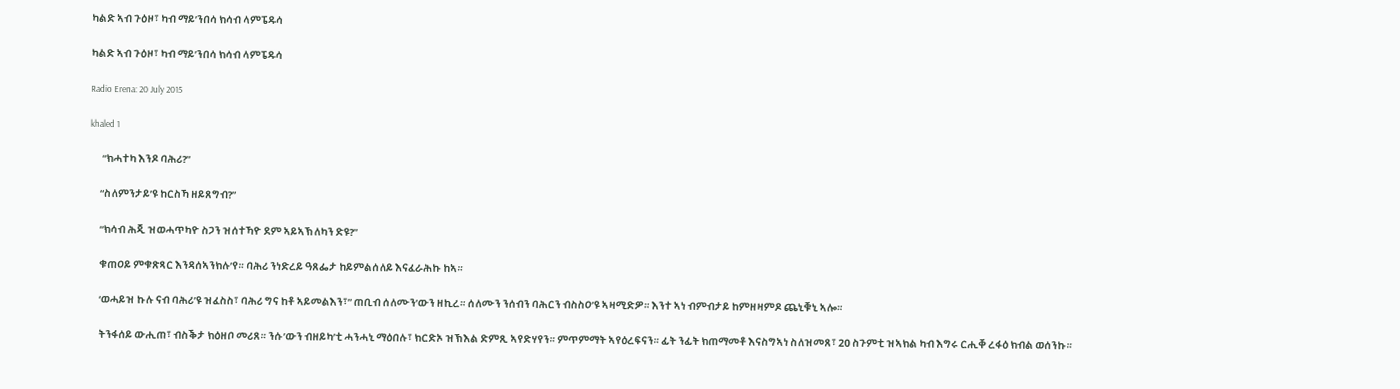ካልድ ኣብ ጉዕዞ፣ ካብ ማይ’ንበሳ ክሳብ ላምፔዱሳ

ካልድ ኣብ ጉዕዞ፣ ካብ ማይ’ንበሳ ክሳብ ላምፔዱሳ

Radio Erena: 20 July 2015

khaled 1

      “ክሓተካ እንዶ ባሕሪ?”

     “ስለምንታይ’ዩ ከርስኻ ዘይጸግብ?”

     “ክሳብ ሕጂ ዝወሓጥካዮ ስጋን ዝሰተኻዮ ደም ኣይኣኽለካን ድዩ?”

     ቁጠዐይ ምቁጽጻር እንዳሰኣንክሉ’የ። ባሕሪ ንነድረይ ዓጸፌታ ከይምልሰለይ እናፈራሕኩ ከኣ።

     ‘ወሓይዝ ኩሉ ናብ ባሕሪ’ዩ ዝፈስስ፣ ባሕሪ ግና ከቶ ኣይመልእን፣” ጠቢብ ሰለሙን’ውን ዘኪረ። ሰለሙን ንሰብን ባሕርን ብስስዐ’ዩ ኣዛሚድዎ። እንተ ኣነ ብምብታይ ከምዘዛምዶ ጨኒቑኒ ኣሎ።

     ትንፋሰይ ውሒጠ፣ ብስቕታ ክዕዘቦ መሪጸ። ንሱ’ውን ብዘይካ’ቲ ሓንሓኒ ማዕበሉ፣ ክርድኦ ዝኽእል ድምጺ ኣየድሃየን። ምጥምማት ኣየዕረፍናን። ፊት ንፊት ክጠማመቶ እናስግኣነ ስለዝመጸ፣ 20 ስጉምቲ ዝኣክል ካብ እግሩ ርሒቐ ረፋዕ ክብል ወሰንኩ።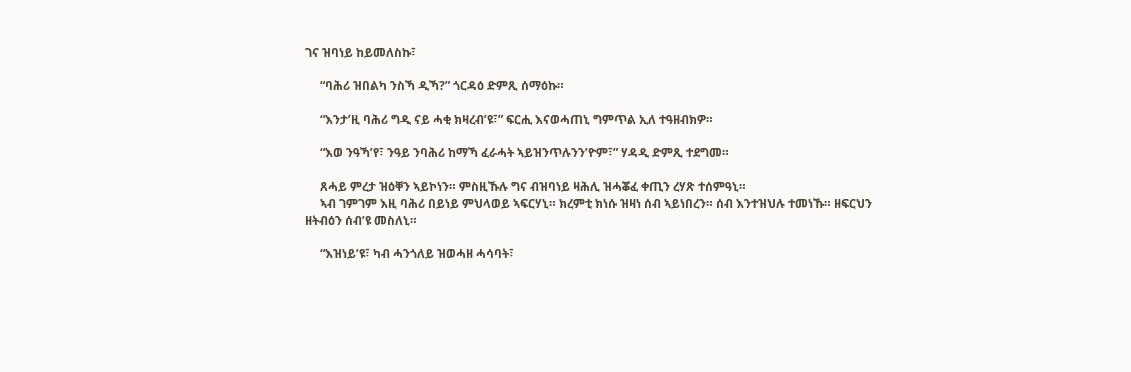ገና ዝባነይ ከይመለስኩ፣

     “ባሕሪ ዝበልካ ንስኻ ዲኻ?” ጎርዳዕ ድምጺ ሰማዕኩ።

     “እንታ’ዚ ባሕሪ ግዲ ናይ ሓቂ ክዛረብ’ዩ፣” ፍርሒ እናወሓጠኒ ግምጥል ኢለ ተዓዘብክዎ።

     “እወ ንዓኻ’የ፣ ንዓይ ንባሕሪ ከማኻ ፈራሓት ኣይዝንጥሉንን’ዮም፣” ሃዳዲ ድምጺ ተደግመ።

     ጸሓይ ምረታ ዝዕቐን ኣይኮነን። ምስዚኹሉ ግና ብዝባነይ ዛሕሊ ዝሓቖፈ ቀጢን ረሃጽ ተሰምዓኒ።
     ኣብ ገምገም እዚ ባሕሪ በይነይ ምህላወይ ኣፍርሃኒ። ክረምቲ ክነሱ ዝዛነ ሰብ ኣይነበረን። ሰብ እንተዝህሉ ተመነኹ። ዘፍርህን ዘትብዕን ሰብ’ዩ መስለኒ።

     “እዝነይ’ዩ፣ ካብ ሓንጎለይ ዝወሓዘ ሓሳባት፣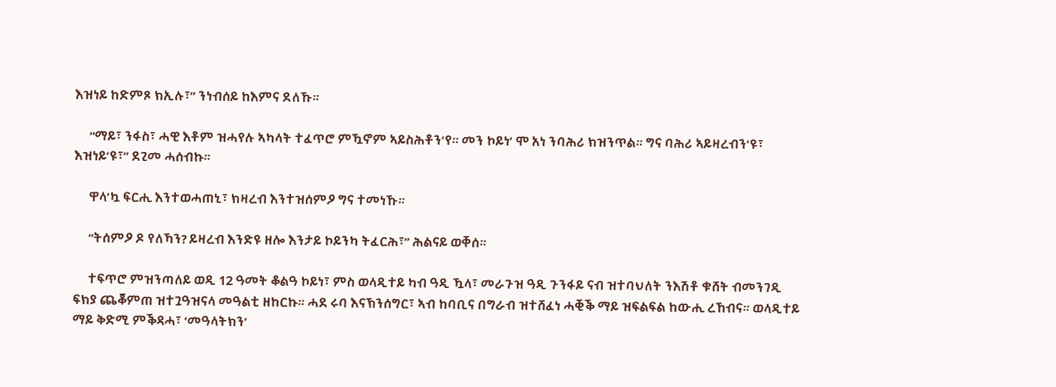እዝነይ ከድምጾ ክኢሉ፣” ንነብሰይ ከእምና ደለኹ።

     “ማይ፣ ንፋስ፣ ሓዊ እቶም ዝሓየሉ ኣካላት ተፈጥሮ ምዃኖም ኣይስሕቶን’የ። መን ኮይነ’ ሞ አነ ንባሕሪ ክዝንጥል። ግና ባሕሪ ኣይዛረብን’ዩ፣ እዝነይ’ዩ፣” ደጊመ ሓሰብኩ።

     ዋላ’ኳ ፍርሒ እንተወሓጠኒ፣ ክዛረብ እንተዝሰምዖ ግና ተመነኹ።

     “ትሰምዖ ዶ የለኻን? ይዛረብ እንድዩ ዘሎ እንታይ ኮይንካ ትፈርሕ፣” ሕልናይ ወቐሰ።

     ተፍጥሮ ምዝንጣለይ ወዲ 12 ዓመት ቆልዓ ኮይነ፣ ምስ ወላዲተይ ካብ ዓዲ ዃላ፣ መራጉዝ ዓዲ ጉንፋይ ናብ ዝተባህለት ንእሽቶ ቁሸት ብመንገዲ ፍክያ ጨቖምጠ ዝተጓዓዝናላ መዓልቲ ዘከርኩ። ሓደ ሩባ እናኽንሰግር፣ ኣብ ከባቢና በግራብ ዝተሸፈነ ሓቒቕ ማይ ዝፍልፍል ከውሒ ረኸብና። ወላዲተይ ማይ ቅድሚ ምቕዳሓ፣ ‘መዓላትክን’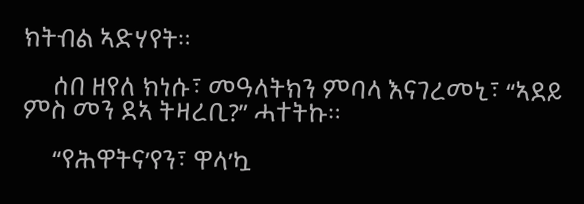ክትብል ኣድሃየት።

     ሰበ ዘየለ ክነሱ፣ መዓላትክን ምባላ እናገረመኒ፣ “ኣደይ ምስ መን ደኣ ትዛረቢ?” ሓተትኩ።

     “የሕዋትና’የን፣ ዋላ’ኳ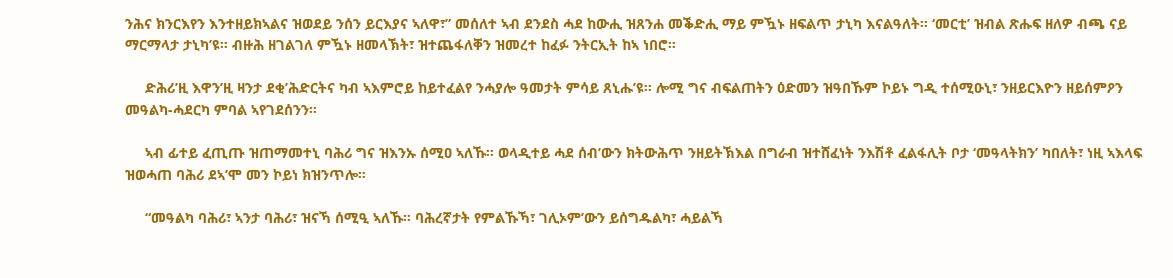ንሕና ክንርእየን እንተዘይክኣልና ዝወደይ ንሰን ይርእያና ኣለዋ፣” መሰለተ ኣብ ደንደስ ሓደ ከውሒ ዝጸንሐ መቕድሒ ማይ ምዃኑ ዘፍልጥ ታኒካ እናልዓለት። ‘መርቲ’ ዝብል ጽሑፍ ዘለዎ ብጫ ናይ ማርማላታ ታኒካ’ዩ። ብዙሕ ዘገልገለ ምዃኑ ዘመላኽት፣ ዝተጨፋለቐን ዝመረተ ከፈፉ ንትርኢት ከኣ ነበሮ።

     ድሕሪ’ዚ እዋን’ዚ ዛንታ ደቂ’ሕድርትና ካብ ኣእምሮይ ከይተፈልየ ንሓያሎ ዓመታት ምሳይ ጸኒሑ’ዩ። ሎሚ ግና ብፍልጠትን ዕድመን ዝዓበኹም ኮይኑ ግዲ ተሰሚዑኒ፣ ንዘይርእዮን ዘይሰምዖን መዓልካ-ሓደርካ ምባል ኣየገደሰንን።

     ኣብ ፊተይ ፈጢጡ ዝጠማመተኒ ባሕሪ ግና ዝእንኡ ሰሚዐ ኣለኹ። ወላዲተይ ሓደ ሰብ’ውን ክትውሕጥ ንዘይትኽእል በግራብ ዝተሸፈነት ንእሽቶ ፈልፋሊት ቦታ ‘መዓላትክን’ ካበለት፣ ነዚ ኣእላፍ ዝወሓጠ ባሕሪ ደኣ’ሞ መን ኮይነ ክዝንጥሎ።

     “መዓልካ ባሕሪ፣ ኣንታ ባሕሪ፣ ዝናኻ ሰሚዒ ኣለኹ። ባሕረኛታት የምልኹኻ፣ ገሊኦም’ውን ይሰግዱልካ፣ ሓይልኻ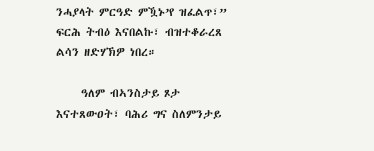ንሓያላት ምርዓድ ምዃኑ’የ ዝፈልጥ፣” ፍርሕ ትብዕ እናበልኩ፣ ብዝተቆራረጸ ልሳን ዘድሃኽዎ ነበረ።

     ዓለም ብኣንስታይ ጾታ እናተጸውዐት፣ ባሕሪ ግና ስለምንታይ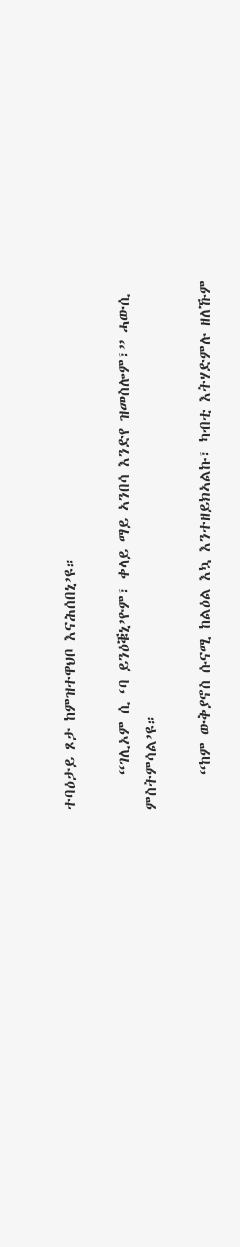ተባዕታይ ጾታ ከምዝተዋህቦ እናሕሰበኒ’ዩ።

     “ገሊኦም ሲ ‘ባ ይንዕቑኒ’ዮም፣ ቀላይ ማይ ኣንበሳ እንድየ ዝመስሎም፣” ሓውሲ ምስትምሳል’ዩ።

     “ከም ውቅያኖስ ሱናሚ ከልዕል እኳ እንተዘይክኣልኩ፣ ካብቲ እትሃድምሉ ዘለኹም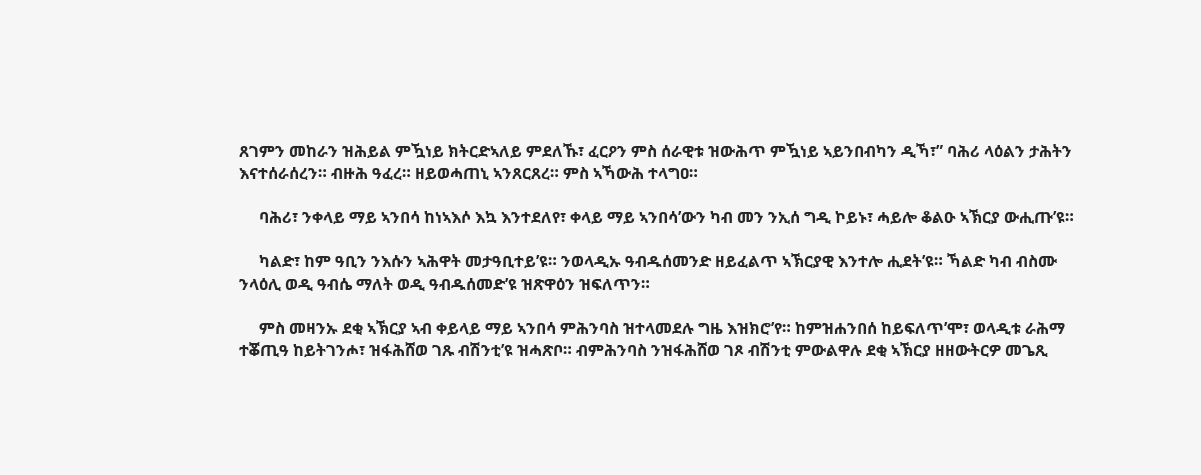ጸገምን መከራን ዝሕይል ምዃነይ ክትርድኣለይ ምደለኹ፣ ፈርዖን ምስ ሰራዊቱ ዝውሕጥ ምዃነይ ኣይንበብካን ዲኻ፣” ባሕሪ ላዕልን ታሕትን እናተሰራሰረን። ብዙሕ ዓፈረ። ዘይወሓጠኒ ኣንጸርጸረ። ምስ ኣኻውሕ ተላግዐ።

     ባሕሪ፣ ንቀላይ ማይ ኣንበሳ ከነኣእሶ እኳ እንተደለየ፣ ቀላይ ማይ ኣንበሳ’ውን ካብ መን ንኢሰ ግዲ ኮይኑ፣ ሓይሎ ቆልዑ ኣኽርያ ውሒጡ’ዩ።

     ካልድ፣ ከም ዓቢን ንእሱን ኣሕዋት መታዓቢተይ’ዩ። ንወላዲኡ ዓብዱሰመንድ ዘይፈልጥ ኣኽርያዊ እንተሎ ሒደት’ዩ። ኻልድ ካብ ብስሙ ንላዕሊ ወዲ ዓብሴ ማለት ወዲ ዓብዱሰመድ’ዩ ዝጽዋዕን ዝፍለጥን።

     ምስ መዛንኡ ደቂ ኣኽርያ ኣብ ቀይላይ ማይ ኣንበሳ ምሕንባስ ዝተላመደሉ ግዜ እዝክሮ’የ። ከምዝሐንበሰ ከይፍለጥ’ሞ፣ ወላዲቱ ራሕማ ተቖጢዓ ከይትገንሖ፣ ዝፋሕሸወ ገጹ ብሽንቲ’ዩ ዝሓጽቦ። ብምሕንባስ ንዝፋሕሸወ ገጾ ብሽንቲ ምውልዋሉ ደቂ ኣኽርያ ዘዘውትርዎ መጌጺ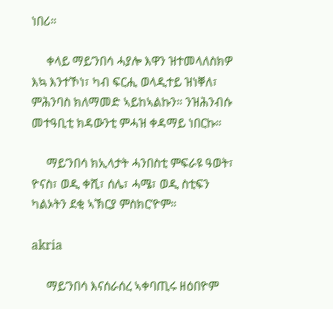ነበሪ።

     ቀላይ ማይ’ንበሳ ሓያሎ እዋን ዝተመላለስክዎ እኳ እንተኾነ፣ ካብ ፍርሒ ወላዲተይ ዝነቐለ፣ ምሕንባስ ክለማመድ ኣይከኣልኩን። ንዝሕንብሱ መተዓቢቲ ክዳውንቲ ምሓዝ ቀዳማይ ነበርኩ።

     ማይ’ንበሳ ክኢላታት ሓንበስቲ ምፍራዩ ዓወት፣ ዮናስ፣ ወዲ ቀሺ፣ ሰሌ፣ ሓሜ፣ ወዲ ስቲፍን ካልኦትን ደቂ ኣኽርያ ምስክር’ዮም።

akria

     ማይ’ንበሳ እናሰራሰረ ኣቀባጢሩ ዘዕበዮም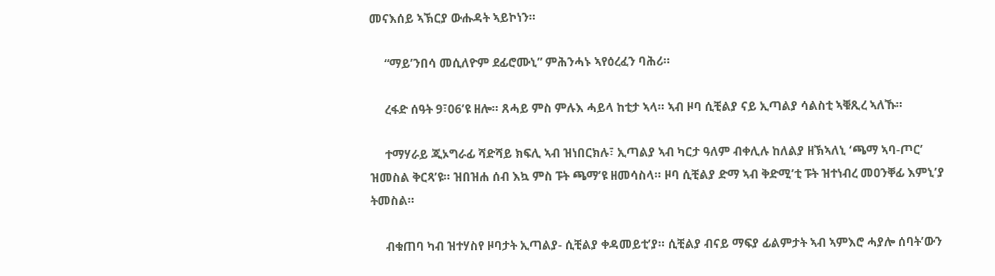መናእሰይ ኣኽርያ ውሑዳት ኣይኮነን።

     “ማይ’ንበሳ መሲለዮም ደፊሮሙኒ” ምሕንሓኑ ኣየዕረፈን ባሕሪ።

     ረፋድ ሰዓት 9፣06’ዩ ዘሎ። ጸሓይ ምስ ምሉእ ሓይላ ከቲታ ኣላ። ኣብ ዞባ ሲቺልያ ናይ ኢጣልያ ሳልስቲ ኣቑጺረ ኣለኹ።

     ተማሃራይ ጂኦግራፊ ሻድሻይ ክፍሊ ኣብ ዝነበርክሉ፣ ኢጣልያ ኣብ ካርታ ዓለም ብቀሊሉ ከለልያ ዘኽኣለኒ ‘ጫማ ኣባ-ጦር’ ዝመስል ቅርጻ’ዩ። ዝበዝሐ ሰብ እኳ ምስ ፑት ጫማ’ዩ ዘመሳስላ። ዞባ ሲቺልያ ድማ ኣብ ቅድሚ’ቲ ፑት ዝተነብረ መዐንቐፊ እምኒ’ያ ትመስል።

     ብቁጠባ ካብ ዝተሃስየ ዞባታት ኢጣልያ- ሲቺልያ ቀዳመይቲ’ያ። ሲቺልያ ብናይ ማፍያ ፊልምታት ኣብ ኣምእሮ ሓያሎ ሰባት’ውን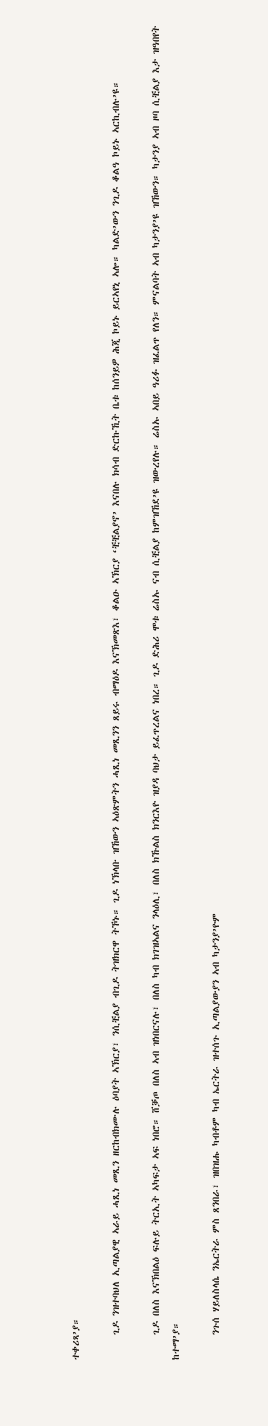ተቀሪጻ’ያ።

     ጊዶ ንዝተባህለ ኢጣልያዊ ኣራይ ሓጺነ መጺን ዘርከብክሙሉ ዕባያት ኣኽርያ፣ ንሲቺልያ ብጊዶ ትዝክርዋ ትኾኑ። ጊዶ ነኽላቡ ዝኸውን ኣዕጽምትን ሓጺነ መጺንን ጸይሩ ብማዕዶ እናኽመጽእ፣ ቆልዑ ኣኽርያ ‘ቺቺልያኖ’ እናበሉ ክሳብ ድርኩኺት ቤቱ ከሰንይዎ ሕጂ ኮይኑ ይርኣየኒ ኣሎ። ካልድ’ውን ንጊዶ ቆልዓ ኮይኑ ኣርኪብሉ’ዩ።

     ጊዶ በለስ እናኽበልዕ ፍሉይ ትርኢት ኣካፍታ ኣፍ ነበሮ። ሸቓጦ በለስ ኣብ ዝነበርናሉ፣ በለስ ካብ ክገዝኣልና ንላዕሊ፣ በለስ ክኹልስ ክንርእዮ ዝያዳ ባህታ ይፈጥረልና ነበረ። ጊዶ ድሕሪ ሞቱ ሬስኡ ናብ ሲቺልያ ከምዝኸደ’ዩ ዝውረየሉ። ሬስኡ ኣበይ ዓሪፉ ዝፈልጥ የለን። ምናልባት ኣብ ካታንያ’ዩ ዝኸውን። ካታንያ ኣብ ዞባ ሲቺልያ እታ ዝዓበየት ከተማ’ያ።

     ንጉሰ ሃይለስላሴ ንኤርትራ ምስ ጸንበራ፣ ዝበዝሑ ካብቶም ካብ ኤርትራ ዝተሰጉ ኢጣልያውያን ኣብ ካታንያ’ዮም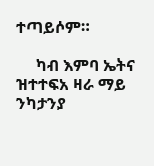ተጣይሶም።

     ካብ እምባ ኤትና ዝተተፍአ ዛራ ማይ ንካታንያ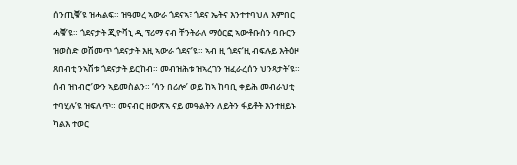ሰንጢቑ’ዩ ዝሓልፍ። ዝዓመረ ኣውራ ጎደናኣ፣ ጎደና ኤትና እንተተባህለ እምበር ሓቑ’ዩ። ጎደናታት ጂዮቫኒ ዲ ፕሪማ ናብ ቸንትራለ ማዕርፎ ኣውቶቡስን ባቡርን ዝወስድ ወሽመጥ ጎደናታት እዚ ኣውራ ጎደና’ዩ። ኣብ ዚ ጎደና’ዚ ብፍሉይ እትዕዞ ጸበብቲ ንኣሽቱ ጎደናታት ይርከብ። መብዝሕቱ ዝኣረገን ዝፈራረሰን ህንጻታት’ዩ። ሰብ ዝነብሮ’ውን ኣይመስልን። ‘ሳን በሪሎ’ ወይ ከኣ ከባቢ ቀይሕ መብራህቲ ተባሂሉ’ዩ ዝፍለጥ። መናብር ዘውጽኣ ናይ መዓልትን ለይትን ፋይቶት እንተዘይኑ ካልእ ተወር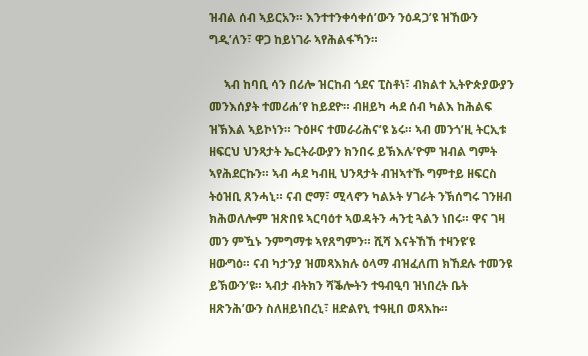ዝብል ሰብ ኣይርአን። እንተተንቀሳቀሰ’ውን ንዕዳጋ’ዩ ዝኸውን ግዲ’ለን፣ ዋጋ ከይነገራ ኣየሕልፋኻን።

     ኣብ ከባቢ ሳን በሪሎ ዝርከብ ጎደና ፒስቶነ፣ ብክልተ ኢትዮጵያውያን መንእሰያት ተመሪሐ’የ ከይደዮ። ብዘይካ ሓደ ሰብ ካልእ ከሕልፍ ዝኽእል ኣይኮነን። ጉዕዞና ተመራሪሕና’ዩ ኔሩ። ኣብ መንጎ’ዚ ትርኢቱ ዘፍርህ ህንጻታት ኤርትራውያን ክንበሩ ይኽእሉ’ዮም ዝብል ግምት ኣየሕደርኩን። ኣብ ሓደ ካብዚ ህንጻታት ብዝኣተኹ ግምተይ ዘፍርስ ትዕዝቢ ጸንሓኒ። ናብ ሮማ፣ ሚላኖን ካልኦት ሃገራት ንኽሰግሩ ገንዘብ ክሕወለሎም ዝጽበዩ ኣርባዕተ ኣወዳትን ሓንቲ ጓልን ነበሩ። ዋና ገዛ መን ምዃኑ ንምግማቱ ኣየጸግምን። ሺሻ እናትኸኸ ተዛንዩ’ዩ ዘውግዕ። ናብ ካታንያ ዝመጻእክሉ ዕላማ ብዝፈለጠ ክኸደሉ ተመንዩ ይኽውን’ዩ። ኣብታ ብትክን ሻቕሎትን ተዓብዒባ ዝነበረት ቤት ዘጽንሕ’ውን ስለዘይነበረኒ፣ ዘድልየኒ ተዓዚበ ወጻእኩ።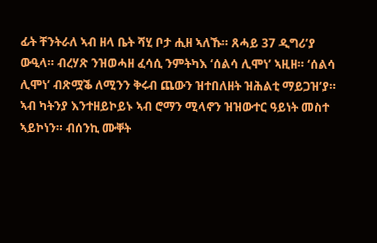ፊት ቸንትራለ ኣብ ዘላ ቤት ሻሂ ቦታ ሒዘ ኣለኹ። ጸሓይ 37 ዲግሪ’ያ ውዒላ። ብረሃጽ ንዝወሓዘ ፈሳሲ ንምትካእ ‘ሰልሳ ሊሞነ’ ኣዚዘ። ‘ሰልሳ ሊሞነ’ ብጽሟቕ ለሚንን ቅሩብ ጨውን ዝተበለዘት ዝሕልቲ ማይጋዝ’ያ። ኣብ ካትንያ እንተዘይኮይኑ ኣብ ሮማን ሚላኖን ዝዝውተር ዓይነት መስተ ኣይኮነን። ብሰንኪ ሙቐት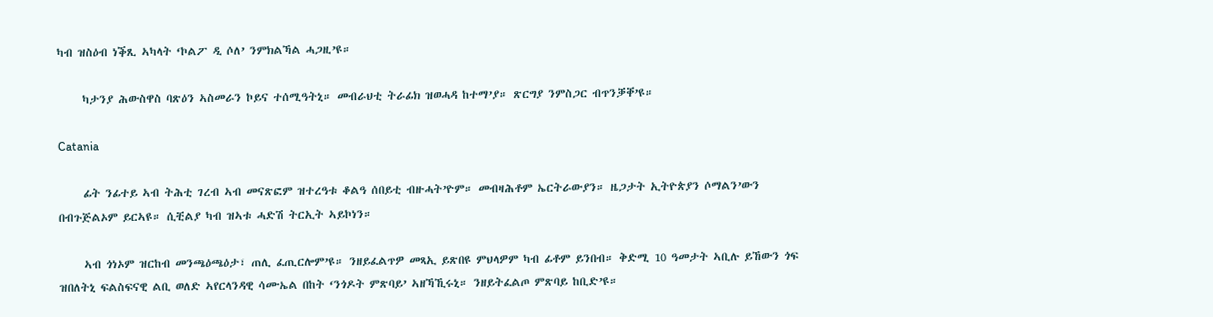ካብ ዝስዕብ ነቕጺ ኣካላት ‘ኮልፖ ዲ ሶለ’ ንምክልኻል ሓጋዚ’ዩ።

     ካታንያ ሕውስዋስ ባጽዕን ኣስመራን ኮይና ተሰሚዓትኒ። መብራህቲ ትራፊክ ዝወሓዳ ከተማ’ያ። ጽርግያ ንምስጋር ብጥንቓቐ’ዩ።

Catania

     ፊት ንፊተይ ኣብ ትሕቲ ገረብ ኣብ መናጽፎም ዝተረዓቱ ቆልዓ ሰበይቲ ብዙሓት’ዮም። መብዛሕቶም ኤርትራውያን። ዜጋታት ኢትዮጵያን ሶማልን’ውን በብጉጅልኦም ይርኣዩ። ሲቺልያ ካብ ዝኣቱ ሓድሽ ትርኢት ኣይኮነን።

     ኣብ ጎነኦም ዝርከብ መንጫዕጫዕታ፣ ጠሊ ፈጢርሎም’ዩ። ንዘይፈልጥዎ መጻኢ ይጽበዩ ምህላዎም ካብ ፊቶም ይንበብ። ቅድሚ 10 ዓመታት ኣቢሉ ይኸውን ጎፍ ዝበለትኒ ፍልስፍናዊ ልቢ ወለድ ኣየርላንዳዊ ሳሙኤል በከት ‘ንጎዶት ምጽባይ’ ኣዘኻኺሩኒ። ንዘይትፈልጦ ምጽባይ ከቢድ’ዩ።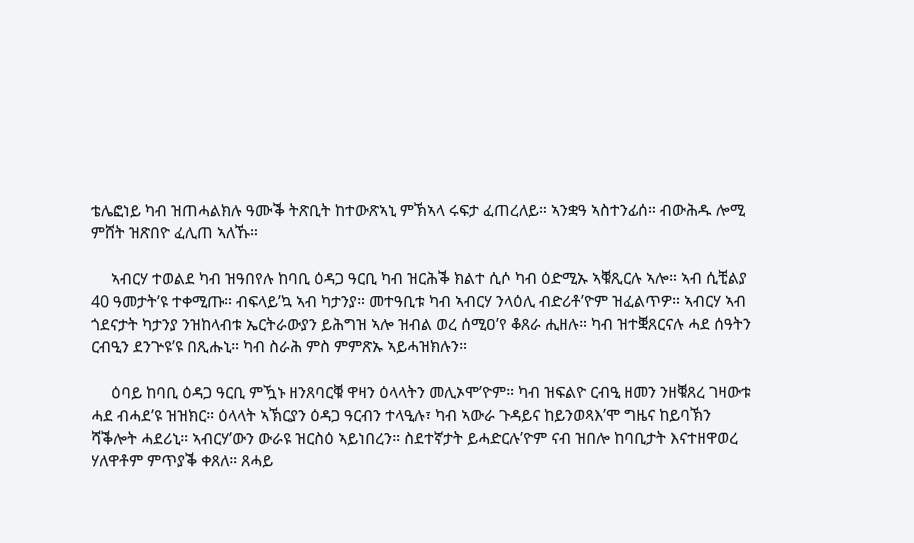ቴሌፎነይ ካብ ዝጠሓልክሉ ዓሙቕ ትጽቢት ከተውጽኣኒ ምኽኣላ ሩፍታ ፈጠረለይ። ኣንቋዓ ኣስተንፊሰ። ብውሕዱ ሎሚ ምሸት ዝጽበዮ ፈሊጠ ኣለኹ።

     ኣብርሃ ተወልደ ካብ ዝዓበየሉ ከባቢ ዕዳጋ ዓርቢ ካብ ዝርሕቕ ክልተ ሲሶ ካብ ዕድሚኡ ኣቑጺርሉ ኣሎ። ኣብ ሲቺልያ 40 ዓመታት’ዩ ተቀሚጡ። ብፍላይ’ኳ ኣብ ካታንያ። መተዓቢቱ ካብ ኣብርሃ ንላዕሊ ብድሪቶ’ዮም ዝፈልጥዎ። ኣብርሃ ኣብ ጎደናታት ካታንያ ንዝከላብቱ ኤርትራውያን ይሕግዝ ኣሎ ዝብል ወረ ሰሚዐ’የ ቆጸራ ሒዘሉ። ካብ ዝተቛጸርናሉ ሓደ ሰዓትን ርብዒን ደንጕዩ’ዩ በጺሑኒ። ካብ ስራሕ ምስ ምምጽኡ ኣይሓዝክሉን።

     ዕባይ ከባቢ ዕዳጋ ዓርቢ ምዃኑ ዘንጸባርቑ ዋዛን ዕላላትን መሊኦሞ’ዮም። ካብ ዝፍልዮ ርብዒ ዘመን ንዘቑጸረ ገዛውቱ ሓደ ብሓደ’ዩ ዝዝክር። ዕላላት ኣኽርያን ዕዳጋ ዓርብን ተላዒሉ፣ ካብ ኣውራ ጉዳይና ከይንወጻእ’ሞ ግዜና ከይባኽን ሻቕሎት ሓደሪኒ። ኣብርሃ’ውን ውራዩ ዝርስዕ ኣይነበረን። ስደተኛታት ይሓድርሉ’ዮም ናብ ዝበሎ ከባቢታት እናተዘዋወረ ሃለዋቶም ምጥያቕ ቀጸለ። ጸሓይ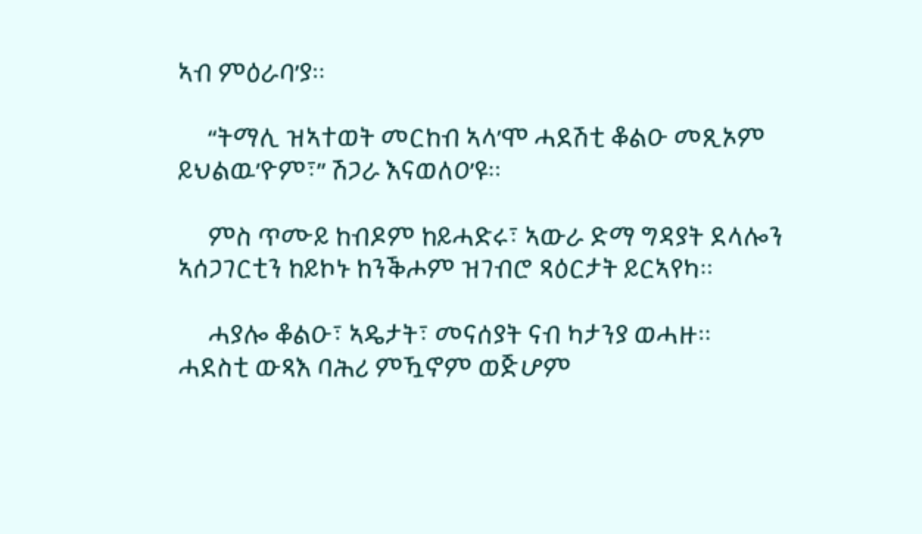ኣብ ምዕራባ’ያ።

     “ትማሊ ዝኣተወት መርከብ ኣላ’ሞ ሓደሽቲ ቆልዑ መጺኦም ይህልዉ’ዮም፣” ሽጋራ እናወለዐ’ዩ።

     ምስ ጥሙይ ከብዶም ከይሓድሩ፣ ኣውራ ድማ ግዳያት ደላሎን ኣሰጋገርቲን ከይኮኑ ከንቕሖም ዝገብሮ ጻዕርታት ይርኣየካ።

     ሓያሎ ቆልዑ፣ ኣዴታት፣ መናሰያት ናብ ካታንያ ወሓዙ። ሓደስቲ ውጻእ ባሕሪ ምዃኖም ወጅሆም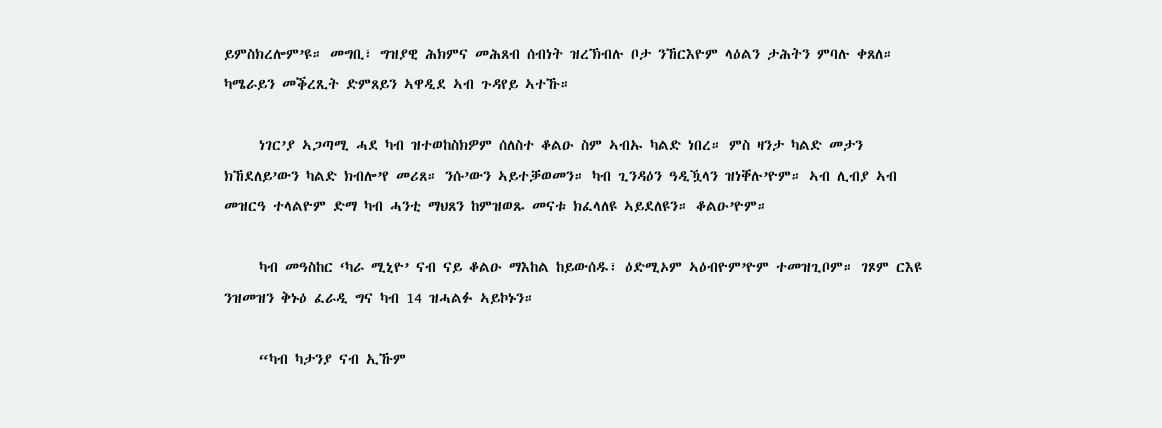ይምስክረሎም’ዩ። መግቢ፣ ግዝያዊ ሕክምና መሕጸብ ሰብነት ዝረኽብሉ ቦታ ንኸርእዮም ላዕልን ታሕትን ምባሉ ቀጸለ። ካሜራይን መቕረጺት ድምጸይን ኣዋዲደ ኣብ ጉዳየይ ኣተኹ።

     ነገር’ያ ኣጋጣሚ ሓደ ካብ ዝተወከስክዎም ሰለስተ ቆልዑ ስም ኣብኡ ካልድ ነበረ። ምስ ዛንታ ካልድ መታን ክኸደለይ’ውን ካልድ ክብሎ’የ መሪጸ። ንሱ’ውን ኣይተቓወመን። ካብ ጊንዳዕን ዓዲዃላን ዝነቐሉ’ዮም። ኣብ ሊብያ ኣብ መዝርዓ ተላልዮም ድማ ካብ ሓንቲ ማህጸን ከምዝወጹ መናቱ ክፈላለዩ ኣይደለዩን። ቆልዑ’ዮም።

     ካብ መዓስከር ‘ካራ ሚኒዮ’ ናብ ናይ ቆልዑ ማእከል ከይውሰዱ፣ ዕድሚኦም ኣዕብዮም’ዮም ተመዝጊቦም። ገጾም ርእዩ ንዝመዝን ቅኑዕ ፈራዲ ግና ካብ 14 ዝሓልፉ ኣይኮኑን።

     “ካብ ካታንያ ናብ ኢኹም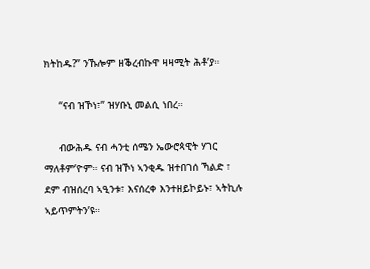ክትከዱ?” ንኹሎም ዘቕረብኩዋ ዛዛሚት ሕቶ’ያ።

     “ናብ ዝኾነ፣” ዝሃቡኒ መልሲ ነበረ።

     ብውሕዱ ናብ ሓንቲ ሰሜን ኤውሮጳዊት ሃገር ማለቶም’ዮም። ናብ ዝኾነ ኣንቂዱ ዝተበገሰ ኻልድ ፣ ደም ብዝሰረባ ኣዒንቱ፣ እናሰረቀ እንተዘይኮይኑ፣ ኣትኪሉ ኣይጥምትን’ዩ።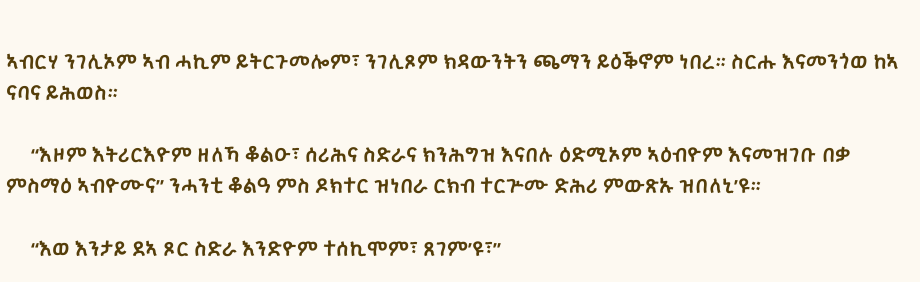ኣብርሃ ንገሊኦም ኣብ ሓኪም ይትርጉመሎም፣ ንገሊጾም ክዳውንትን ጫማን ይዕቕኖም ነበረ። ስርሑ እናመንጎወ ከኣ ናባና ይሕወስ።

     “እዞም እትሪርእዮም ዘለኻ ቆልዑ፣ ሰሪሕና ስድራና ክንሕግዝ እናበሉ ዕድሚኦም ኣዕብዮም እናመዝገቡ በቃ ምስማዕ ኣብዮሙና” ንሓንቲ ቆልዓ ምስ ዶክተር ዝነበራ ርክብ ተርጕሙ ድሕሪ ምውጽኡ ዝበለኒ’ዩ።

     “እወ እንታይ ደኣ ጾር ስድራ እንድዮም ተሰኪሞም፣ ጸገም’ዩ፣”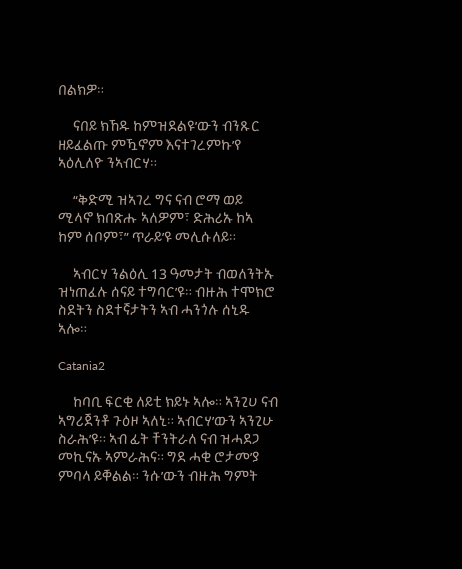በልክዎ።

     ናበይ ክኸዱ ከምዝደልዩ’ውን ብንጹር ዘይፈልጡ ምዃኖም እናተገረምኩ’የ ኣዕሊለዮ ንኣብርሃ።

     “ቅድሚ ዝኣገረ ግና ናብ ሮማ ወይ ሚላኖ ክበጽሑ ኣለዎም፣ ድሕሪኡ ከኣ ከም ሰቦም፣” ጥራይ’ዩ መሊሱለይ።

     ኣብርሃ ንልዕሊ 13 ዓመታት ብወለንትኡ ዝነጠፈሉ ሰናይ ተግባር’ዩ። ብዙሕ ተሞክሮ ስደትን ስደተኛታትን ኣብ ሓንጎሉ ሰኒዱ ኣሎ።

Catania2

     ከባቢ ፍርቂ ለይቲ ክይኑ ኣሎ። ኣንጊሀ ናብ ኣግሪጀንቶ ጉዕዞ ኣለኒ። ኣብርሃ’ውን ኣንጊሁ ስራሕ’ዩ። ኣብ ፊት ቸንትራለ ናብ ዝሓደጋ መኪናኡ ኣምራሕና። ግደ ሓቂ ሮታመ’ያ ምባላ ይቐልል። ንሱ’ውን ብዙሕ ግምት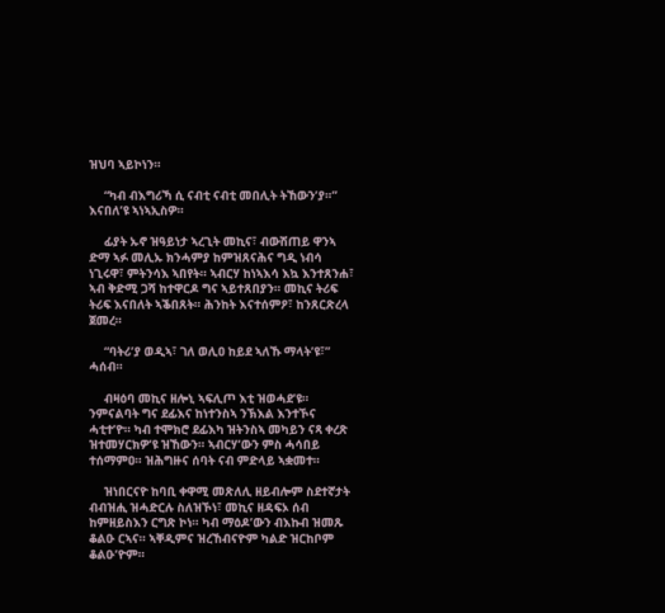ዝህባ ኣይኮነን።

     “ካብ ብእግሪኻ ሲ ናብቲ ናብቲ መበሊት ትኸውን’ያ።” እናበለ’ዩ ኣነኣኢስዎ።

     ፊያት ኡኖ ዝዓይነታ ኣረጊት መኪና፣ ብውሽጠይ ዋንኣ ድማ ኣፉ መሊኡ ክንሓምያ ከምዝጸናሕና ግዲ ነብሳ ነጊሩዋ፣ ምትንሳእ ኣበየት። ኣብርሃ ከነኣእሳ እኳ እንተጸንሐ፣ ኣብ ቅድሚ ጋሻ ከተዋርዶ ግና ኣይተጸበያን። መኪና ትሪፍ ትሪፍ እናበለት ኣቕበጸት። ሕንከት እናተሰምዖ፣ ከንጸርጽረላ ጀመረ።

     “ባትሪ’ያ ወዲኣ፣ ገለ ወሊዐ ከይደ ኣለኹ ማላት’ዩ፣” ሓሰብ።

     ብዛዕባ መኪና ዘሎኒ ኣፍሊጦ እቲ ዝወሓደ’ዩ። ንምናልባት ግና ደፊእና ከነተንስኣ ንኽእል እንተኾና ሓቲተ’ዮ። ካብ ተሞክሮ ደፊእካ ዝትንስኣ መካይን ናጻ ቀረጽ ዝተመሃርክዎ’ዩ ዝኸውን። ኣብርሃ’ውን ምስ ሓሳበይ ተሰማምዐ። ዝሕግዙና ሰባት ናብ ምድላይ ኣቋመተ።

     ዝነበርናዮ ከባቢ ቀዋሚ መጽለሊ ዘይብሎም ስደተኛታት ብብዝሒ ዝሓድርሉ ስለዝኾነ፣ መኪና ዘዳፍኦ ሰብ ከምዘይስእን ርግጽ ኮነ። ካብ ማዕዶ’ውን ብእኩብ ዝመጹ ቆልዑ ርኣና። ኣቐዲምና ዝረኸብናዮም ካልድ ዝርከቦም ቆልዑ’ዮም።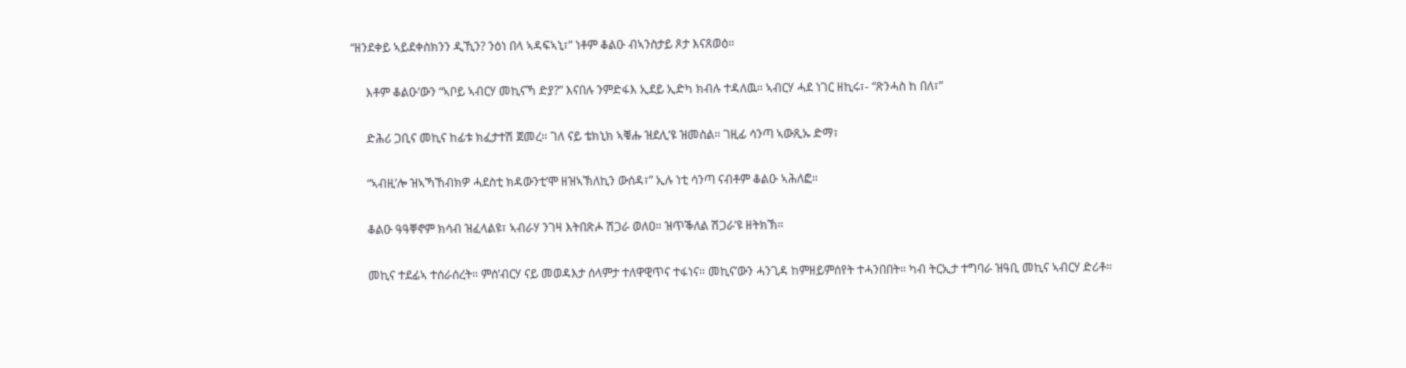“ዘንደቀይ ኣይደቀስክንን ዲኺን? ንዕነ በላ ኣዳፍኣኒ፣” ነቶም ቆልዑ ብኣንስታይ ጾታ እናጸወዕ።

     እቶም ቆልዑ’ውን “ኣቦይ ኣብርሃ መኪናኻ ድያ?” እናበሉ ንምድፋእ ኢደይ ኢድካ ክብሉ ተዳለዉ። ኣብርሃ ሓደ ነገር ዘኪሩ፣- “ጽንሓስ ከ በለ፣”

     ድሕሪ ጋቢና መኪና ከፊቱ ክፈታተሽ ጀመረ። ገለ ናይ ቴክኒክ ኣቑሑ ዝደሊ’ዩ ዝመስል። ገዚፊ ሳንጣ ኣውጺኡ ድማ፣

     “ኣብዚ’ሎ ዝኣኻኸብክዎ ሓደስቲ ክዳውንቲ’ሞ ዘዝኣኽለኪን ውሰዳ፣” ኢሉ ነቲ ሳንጣ ናብቶም ቆልዑ ኣሕለፎ።

     ቆልዑ ዓዓቐኖም ክሳብ ዝፈላልዩ፣ ኣብራሃ ንገዛ እትበጽሖ ሽጋራ ወለዐ። ዝጥቕለል ሽጋራ’ዩ ዘትክኽ።

     መኪና ተደፊኣ ተሰራሰረት። ምሰ’ብርሃ ናይ መወዳእታ ሰላምታ ተለዋዊጥና ተፋነና። መኪና’ውን ሓንጊዳ ከምዘይምሰየት ተሓንበበት። ካብ ትርኢታ ተግባራ ዝዓቢ መኪና ኣብርሃ ድሪቶ።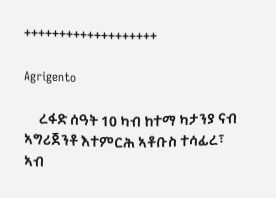+++++++++++++++++++

Agrigento

     ረፋድ ሰዓት 10 ካብ ከተማ ካታንያ ናብ ኣግሪጀንቶ እተምርሕ ኣቶቡስ ተሳፊረ፣ ኣብ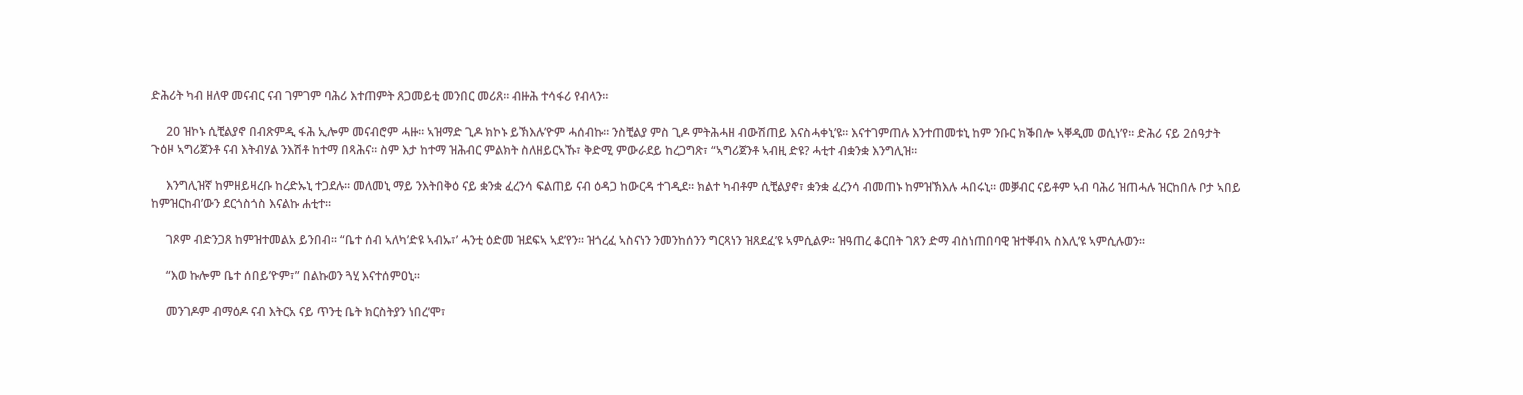ድሕሪት ካብ ዘለዋ መናብር ናብ ገምገም ባሕሪ እተጠምት ጸጋመይቲ መንበር መሪጸ። ብዙሕ ተሳፋሪ የብላን።

     20 ዝኮኑ ሲቺልያኖ በብጽምዲ ፋሕ ኢሎም መናብሮም ሓዙ። ኣዝማድ ጊዶ ክኮኑ ይኽእሉ’ዮም ሓሰብኩ። ንስቺልያ ምስ ጊዶ ምትሕሓዘ ብውሽጠይ እናስሓቀኒ’ዩ። እናተገምጠሉ እንተጠመቱኒ ከም ንቡር ክቕበሎ ኣቐዲመ ወሲነ’የ። ድሕሪ ናይ 2ሰዓታት ጉዕዞ ኣግሪጀንቶ ናብ እትብሃል ንእሽቶ ከተማ በጻሕና። ስም እታ ከተማ ዝሕብር ምልክት ስለዘይርኣኹ፣ ቅድሚ ምውራደይ ከረጋግጽ፣ “ኣግሪጀንቶ ኣብዚ ድዩ? ሓቲተ ብቋንቋ እንግሊዝ።

     እንግሊዝኛ ከምዘይዛረቡ ከረድኡኒ ተጋደሉ። መለመኒ ማይ ንእትበቅዕ ናይ ቋንቋ ፈረንሳ ፍልጠይ ናብ ዕዳጋ ከውርዳ ተገዲደ። ክልተ ካብቶም ሲቺልያኖ፣ ቋንቋ ፈረንሳ ብመጠኑ ከምዝኽእሉ ሓበሩኒ። መቓብር ናይቶም ኣብ ባሕሪ ዝጠሓሉ ዝርከበሉ ቦታ ኣበይ ከምዝርከብ’ውን ደርጎስጎስ እናልኩ ሐቲተ።

     ገጾም ብድንጋጸ ከምዝተመልአ ይንበብ። “ቤተ ሰብ ኣለካ’ድዩ ኣብኡ፣’ ሓንቲ ዕድመ ዝደፍኣ ኣደ’የን። ዝጎረፈ ኣስናነን ንመንከሰንን ግርጻነን ዝጸደፈ’ዩ ኣምሲልዎ። ዝዓጠረ ቆርበት ገጸን ድማ ብስነጠበባዊ ዝተቐብኣ ስእሊ’ዩ ኣምሲሉወን።

     “እወ ኩሎም ቤተ ሰበይ’ዮም፣” በልኩወን ጓሂ እናተሰምዐኒ።

     መንገዶም ብማዕዶ ናብ እትርአ ናይ ጥንቲ ቤት ክርስትያን ነበረ’ሞ፣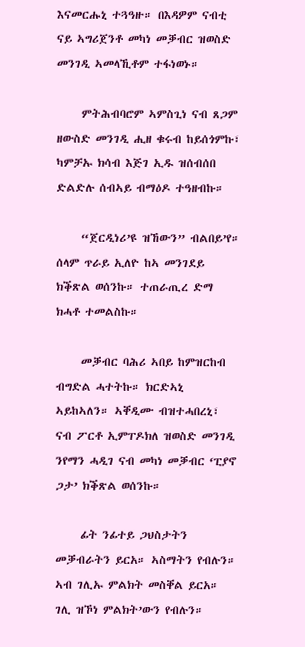እናመርሑኒ ተጓዓዙ። በእዳዎም ናብቲ ናይ ኣግሪጀንቶ መካነ መቓብር ዝወስድ መንገዲ ኣመላኺቶም ተፋነወኑ።

     ምትሕብባሮም ኣምስጊነ ናብ ጸጋም ዘውስድ መንገዲ ሒዘ ቁሩብ ከይሰጎምኩ፣ ካምቻኡ ክሳብ እጅገ ኢዱ ዝሰብሰበ ድልድሉ ሰብኣይ ብማዕዶ ተዓዘብኩ።

     “ጀርዲነሪ’ዩ ዝኸውን” ብልበይ’የ። ሰላም ጥራይ ኢለዮ ከኣ መንገደይ ክቕጽል ወሰንኩ። ተጠራጢረ ድማ ክሓቶ ተመልስኩ።

     መቓብር ባሕሪ ኣበይ ከምዝርከብ ብግድል ሓተትኩ። ክርድኣኒ ኣይከኣለን። ኣቐዲሙ ብዝተሓበረኒ፣ ናብ ፖርቶ ኢምፐዶክለ ዝወስድ መንገዲ ንየማን ሓዲገ ናብ መካነ መቓብር ‘ፒያኖ ጋታ’ ክቕጽል ወሰንኩ።

     ፊት ንፊተይ ጋህስታትን መቓብራትን ይርአ። ኣስማትን የብሉን። ኣብ ገሊኡ ምልክት መስቐል ይርአ። ገሊ ዝኾነ ምልክት’ውን የብሉን።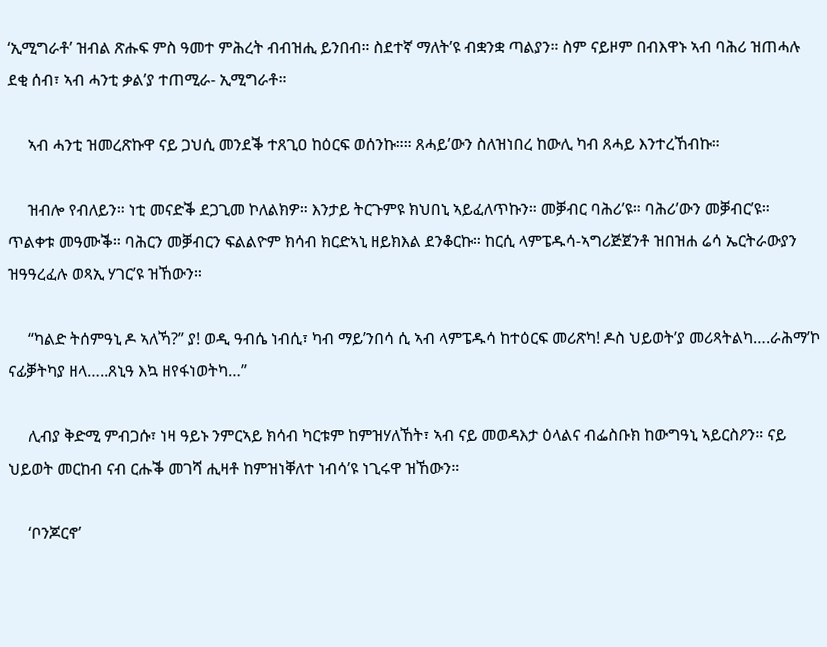‘ኢሚግራቶ’ ዝብል ጽሑፍ ምስ ዓመተ ምሕረት ብብዝሒ ይንበብ። ስደተኛ ማለት’ዩ ብቋንቋ ጣልያን። ስም ናይዞም በብእዋኑ ኣብ ባሕሪ ዝጠሓሉ ደቂ ሰብ፣ ኣብ ሓንቲ ቃል’ያ ተጠሚራ- ኢሚግራቶ።

     ኣብ ሓንቲ ዝመረጽኩዋ ናይ ጋህሲ መንደቕ ተጸጊዐ ከዕርፍ ወሰንኩ።። ጸሓይ’ውን ስለዝነበረ ከውሊ ካብ ጸሓይ እንተረኸብኩ።

     ዝብሎ የብለይን። ነቲ መናድቕ ደጋጊመ ኮለልክዎ። እንታይ ትርጉምዩ ክህበኒ ኣይፈለጥኩን። መቓብር ባሕሪ’ዩ። ባሕሪ’ውን መቓብር’ዩ። ጥልቀቱ መዓሙቕ። ባሕርን መቓብርን ፍልልዮም ክሳብ ክርድኣኒ ዘይክእል ደንቆርኩ። ከርሲ ላምፔዱሳ-ኣግሪጅጀንቶ ዝበዝሐ ሬሳ ኤርትራውያን ዝዓዓረፈሉ ወጻኢ ሃገር’ዩ ዝኸውን።

     “ካልድ ትሰምዓኒ ዶ ኣለኻ?” ያ! ወዲ ዓብሴ ነብሲ፣ ካብ ማይ’ንበሳ ሲ ኣብ ላምፔዱሳ ከተዕርፍ መሪጽካ! ዶስ ህይወት’ያ መሪጻትልካ….ራሕማ’ኮ ናፊቓትካያ ዘላ…..ጸኒዓ እኳ ዘየፋነወትካ…”

     ሊብያ ቅድሚ ምብጋሱ፣ ነዛ ዓይኑ ንምርኣይ ክሳብ ካርቱም ከምዝሃለኸት፣ ኣብ ናይ መወዳእታ ዕላልና ብፌስቡክ ከውግዓኒ ኣይርስዖን። ናይ ህይወት መርከብ ናብ ርሑቕ መገሻ ሒዛቶ ከምዝነቐለተ ነብሳ’ዩ ነጊሩዋ ዝኸውን።

     ‘ቦንጆርኖ’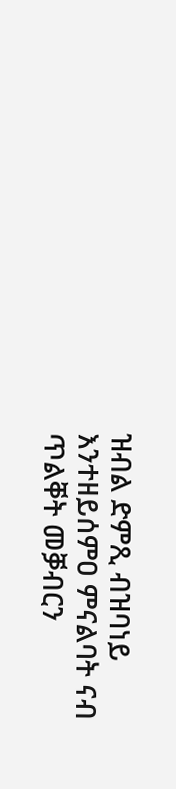ዝብል ድምጺ ብዝባነይ እንተዘይሰምዐ ምናልባት ናብ ጥልቐት መቓብርን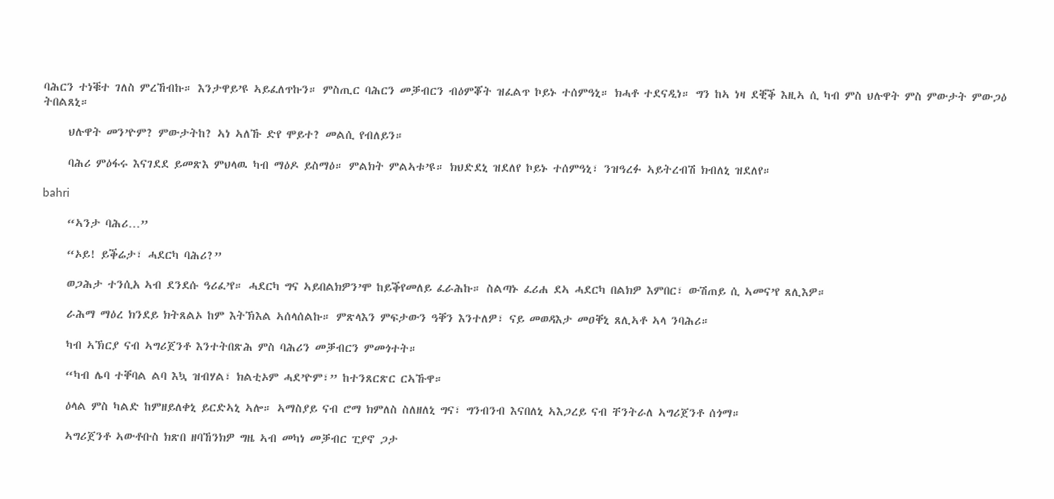ባሕርን ተነቑተ ገለስ ምረኸብኩ። እንታዋይ’ዩ ኣይፈለጥኩን። ምስጢር ባሕርን መቓብርን ብዕምቖት ዝፈልጥ ኮይኑ ተሰምዓኒ። ክሓቶ ተደናዲነ። ግን ከኣ ነዛ ደቒቕ እዚኣ ሲ ካብ ምስ ህሉዋት ምስ ምውታት ምውጋዕ ትበልጸኒ።

     ህሉዋት መን’ዮም? ምውታትከ? ኣነ ኣለኹ ድየ ሞይተ? መልሲ የብለይን።

     ባሕሪ ምዕፋሩ እናገደደ ይመጽእ ምህላዉ ካብ ማዕዶ ይስማዕ። ምልክት ምልኣቱ’ዩ። ክህድደኒ ዝደለየ ኮይኑ ተሰምዓኒ፣ ንዝዓረፉ ኣይትረብሽ ክብለኒ ዝደለየ።

bahri

     “ኣንታ ባሕሪ…”

     “ኦይ! ይቕሬታ፣ ሓደርካ ባሕሪ?”

     ወጋሕታ ተንሲአ ኣብ ደንደሱ ዓሪፈ’የ። ሓደርካ ግና ኣይበልክዎን’ሞ ከይቕየመለይ ፈራሕኩ። ስልጣኑ ፈሪሐ ደኣ ሓደርካ በልክዎ እምበር፣ ውሽጠይ ሲ ኣመና’የ ጸሊእዎ።

     ራሕማ ማዕረ ክንደይ ክትጸልኦ ከም እትኽእል ኣሰላሰልኩ። ምጽላእን ምፍታውን ዓቐን እንተለዎ፣ ናይ መወዳእታ መዐቐኒ ጸሊኣቶ ኣላ ንባሕሪ።

     ካብ ኣኽርያ ናብ ኣግሪጀንቶ እንተትበጽሕ ምስ ባሕሪን መቓብርን ምመጎተት።

     “ካብ ሌባ ተቐባል ልባ እኳ ዝብሃል፣ ክልቲኦም ሓደ’ዮም፣” ከተንጸርጽር ርኣኹዋ።

     ዕላል ምስ ካልድ ከምዘይለቀኒ ይርድኣኒ ኣሎ። ኣማስያይ ናብ ሮማ ክምለስ ስለዘለኒ ግና፣ ግንብንብ እናበለኒ ኣእጋረይ ናብ ቸንትራለ ኣግሪጀንቶ ሰጎማ።

     ኣግሪጀንቶ ኣውቶቡስ ክጽበ ዘባኸንክዎ ግዜ ኣብ መካነ መቓብር ፒያኖ ጋታ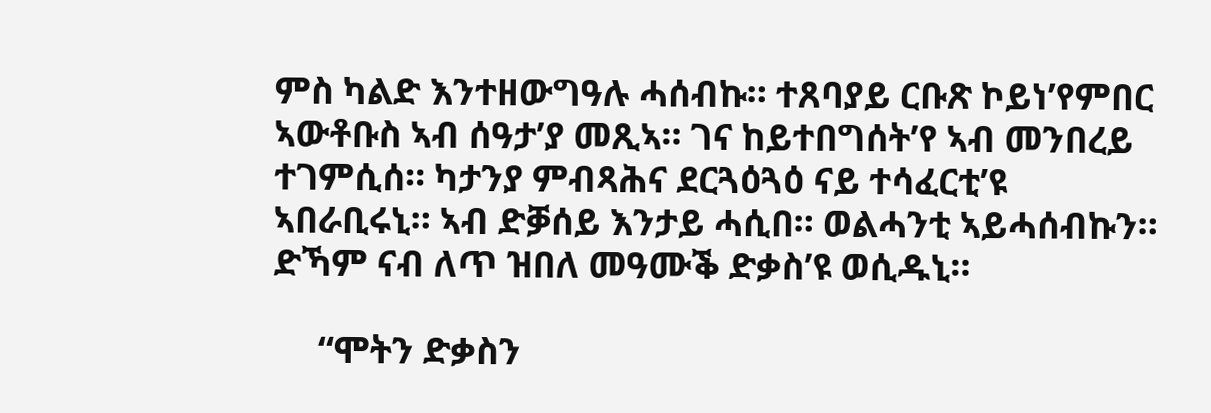ምስ ካልድ እንተዘውግዓሉ ሓሰብኩ። ተጸባያይ ርቡጽ ኮይነ’የምበር ኣውቶቡስ ኣብ ሰዓታ’ያ መጺኣ። ገና ከይተበግሰት’የ ኣብ መንበረይ ተገምሲሰ። ካታንያ ምብጻሕና ደርጓዕጓዕ ናይ ተሳፈርቲ’ዩ ኣበራቢሩኒ። ኣብ ድቓሰይ እንታይ ሓሲበ። ወልሓንቲ ኣይሓሰብኩን። ድኻም ናብ ለጥ ዝበለ መዓሙቕ ድቃስ’ዩ ወሲዱኒ።

     “ሞትን ድቃስን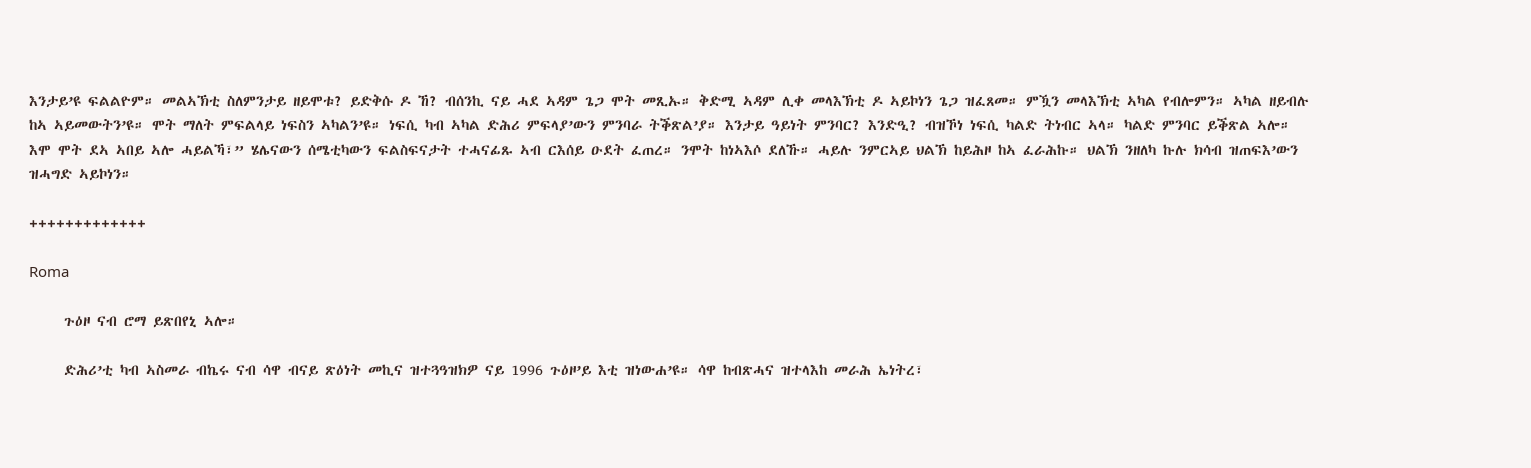እንታይ’ዩ ፍልልዮም። መልኣኽቲ ስለምንታይ ዘይሞቱ? ይድቅሱ ዶ ኸ? ብሰንኪ ናይ ሓደ ኣዳም ጌጋ ሞት መጺኡ። ቅድሚ ኣዳም ሊቀ መላእኽቲ ዶ ኣይኮነን ጌጋ ዝፈጸመ። ምዃን መላእኽቲ ኣካል የብሎምን። ኣካል ዘይብሉ ከኣ ኣይመውትን’ዩ። ሞት ማለት ምፍልላይ ነፍስን ኣካልን’ዩ። ነፍሲ ካብ ኣካል ድሕሪ ምፍላያ’ውን ምንባራ ትቕጽል’ያ። እንታይ ዓይነት ምንባር? እንድዒ? ብዝኾነ ነፍሲ ካልድ ትነብር ኣላ። ካልድ ምንባር ይቕጽል ኣሎ። እሞ ሞት ደኣ ኣበይ ኣሎ ሓይልኻ፣” ሄሌናውን ሰሜቲካውን ፍልስፍናታት ተሓናፊጹ ኣብ ርእሰይ ዑደት ፈጠረ። ንሞት ከነኣእሶ ደለኹ። ሓይሉ ንምርኣይ ህልኽ ከይሕዞ ከኣ ፈራሕኩ። ህልኽ ንዘለካ ኩሉ ክሳብ ዝጠፍእ’ውን ዝሓግድ ኣይኮነን።

+++++++++++++

Roma

     ጉዕዞ ናብ ሮማ ይጽበየኒ ኣሎ።

     ድሕሪ’ቲ ካብ ኣስመራ ብኬሩ ናብ ሳዋ ብናይ ጽዕነት መኪና ዝተጓዓዝክዎ ናይ 1996 ጉዕዞ’ይ እቲ ዝነውሐ’ዩ። ሳዋ ከብጽሓና ዝተላእከ መራሕ ኤነትረ፣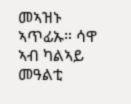መኣዝኑ ኣጥፊኡ። ሳዋ ኣብ ካልኣይ መዓልቲ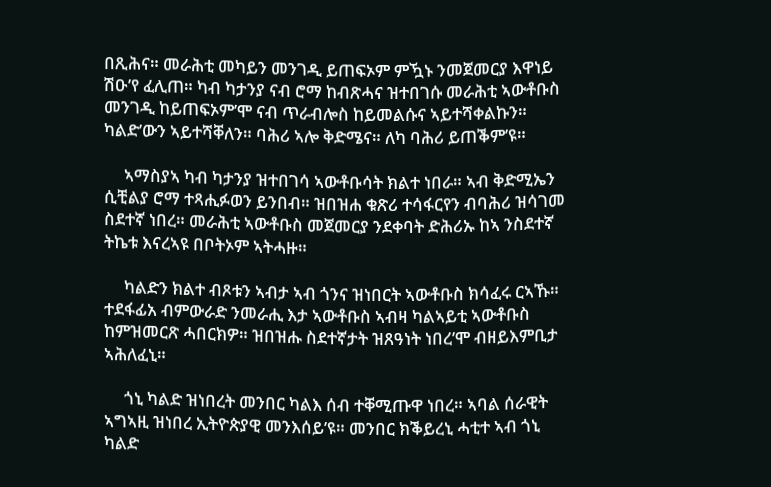በጺሕና። መራሕቲ መካይን መንገዲ ይጠፍኦም ምዃኑ ንመጀመርያ እዋነይ ሽዑ’የ ፈሊጠ። ካብ ካታንያ ናብ ሮማ ከብጽሓና ዝተበገሱ መራሕቲ ኣውቶቡስ መንገዲ ከይጠፍኦም’ሞ ናብ ጥራብሎስ ከይመልሱና ኣይተሻቀልኩን። ካልድ’ውን ኣይተሻቐለን። ባሕሪ ኣሎ ቅድሜና። ለካ ባሕሪ ይጠቕም’ዩ።

     ኣማስያኣ ካብ ካታንያ ዝተበገሳ ኣውቶቡሳት ክልተ ነበራ። ኣብ ቅድሚኤን ሲቺልያ ሮማ ተጻሒፉወን ይንበብ። ዝበዝሐ ቁጽሪ ተሳፋርየን ብባሕሪ ዝሳገመ ስደተኛ ነበረ። መራሕቲ ኣውቶቡስ መጀመርያ ንደቀባት ድሕሪኡ ከኣ ንስደተኛ ትኬቱ እናረኣዩ በቦትኦም ኣትሓዙ።

     ካልድን ክልተ ብጾቱን ኣብታ ኣብ ጎንና ዝነበርት ኣውቶቡስ ክሳፈሩ ርኣኹ። ተደፋፊአ ብምውራድ ንመራሒ እታ ኣውቶቡስ ኣብዛ ካልኣይቲ ኣውቶቡስ ከምዝመርጽ ሓበርክዎ። ዝበዝሑ ስደተኛታት ዝጸዓነት ነበረ’ሞ ብዘይእምቢታ ኣሕለፈኒ።

     ጎኒ ካልድ ዝነበረት መንበር ካልእ ሰብ ተቐሚጡዋ ነበረ። ኣባል ሰራዊት ኣግኣዚ ዝነበረ ኢትዮጵያዊ መንእሰይ’ዩ። መንበር ክቕይረኒ ሓቲተ ኣብ ጎኒ ካልድ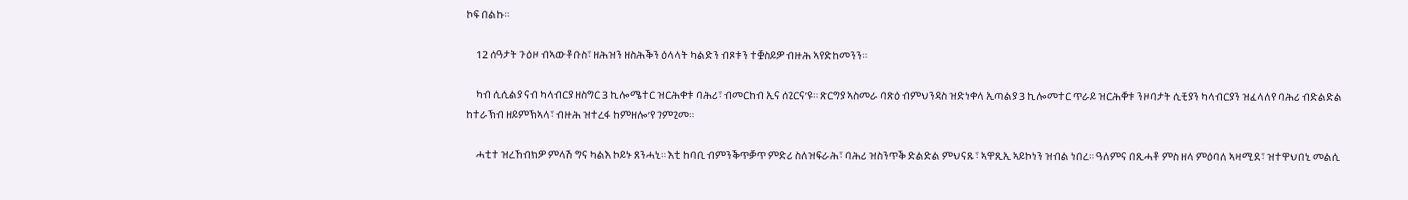ኮፍ በልኩ።

     12 ሰዓታት ጉዕዞ ብኣውቶቡስ፣ ዘሕዝን ዘስሕቕን ዕላላት ካልድን ብጾቱን ተቛስይዎ ብዙሕ ኣየድከመንን።

     ካብ ሲሲልያ ናብ ካላብርያ ዘስግር 3 ኪሎሜተር ዝርሕቀቱ ባሕሪ፣ ብመርከብ ኢና ሰጊርና’ዩ። ጽርግያ ኣስመራ ባጽዕ ብምህንዳስ ዝድነቀላ ኢጣልያ 3 ኪሎመተር ጥራይ ዝርሕቐቱ ንዞባታት ሲቺያን ካላብርያን ዝፈላለየ ባሕሪ ብድልድል ከተራኽብ ዘይምኽኣላ፣ ብዙሕ ዝተረፋ ከምዘሎ’የ ገምጊመ።

     ሓቲተ ዝረኸብክዎ ምላሽ ግና ካልእ ኮይኑ ጸንሓኒ። እቲ ከባቢ ብምንቕጥቓጥ ምድሪ ስለዝፍራሕ፣ ባሕሪ ዝስንጥቕ ድልድል ምህናጹ፣ ኣዋጺኢ ኣይኮነን ዝብል ነበረ። ዓለምና በጺሓቶ ምስ ዘላ ምዕባለ ኣዛሚደ፣ ዝተዋህበኒ መልሲ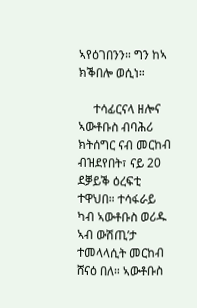ኣየዕገበንን። ግን ከኣ ክቕበሎ ወሲነ።

     ተሳፊርናላ ዘሎና ኣውቶቡስ ብባሕሪ ክትሰግር ናብ መርከብ ብዝደየበት፣ ናይ 20 ደቓይቕ ዕረፍቲ ተዋህበ። ተሳፋራይ ካብ ኣውቶቡስ ወሪዱ ኣብ ውሽጢ’ታ ተመላላሲት መርከብ ሸናዕ በለ። ኣውቶቡስ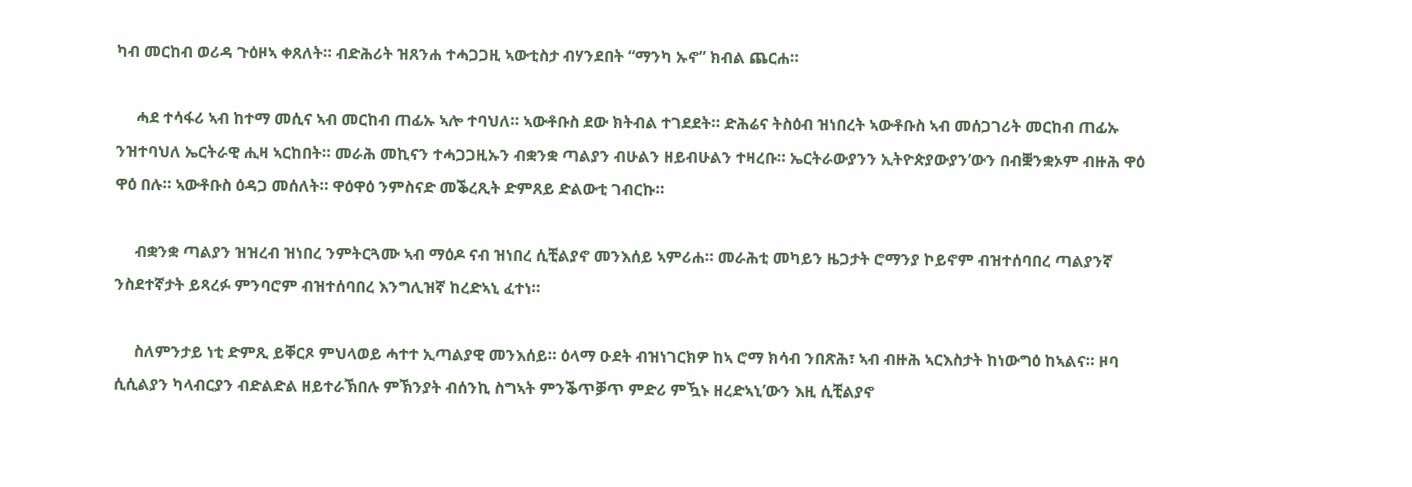ካብ መርከብ ወሪዳ ጉዕዞኣ ቀጸለት። ብድሕሪት ዝጸንሐ ተሓጋጋዚ ኣውቲስታ ብሃንደበት “ማንካ ኡኖ” ክብል ጨርሐ።

     ሓደ ተሳፋሪ ኣብ ከተማ መሲና ኣብ መርከብ ጠፊኡ ኣሎ ተባህለ። ኣውቶቡስ ደው ክትብል ተገደደት። ድሕሬና ትስዕብ ዝነበረት ኣውቶቡስ ኣብ መሰጋገሪት መርከብ ጠፊኡ ንዝተባህለ ኤርትራዊ ሒዛ ኣርከበት። መራሕ መኪናን ተሓጋጋዚኡን ብቋንቋ ጣልያን ብሁልን ዘይብሁልን ተዛረቡ። ኤርትራውያንን ኢትዮጵያውያን’ውን በብቛንቋኦም ብዙሕ ዋዕ ዋዕ በሉ። ኣውቶቡስ ዕዳጋ መሰለት። ዋዕዋዕ ንምስናድ መቕረጺት ድምጸይ ድልውቲ ገብርኩ።

     ብቋንቋ ጣልያን ዝዝረብ ዝነበረ ንምትርጓሙ ኣብ ማዕዶ ናብ ዝነበረ ሲቺልያኖ መንእሰይ ኣምሪሐ። መራሕቲ መካይን ዜጋታት ሮማንያ ኮይኖም ብዝተሰባበረ ጣልያንኛ ንስደተኛታት ይጻረፉ ምንባሮም ብዝተሰባበረ እንግሊዝኛ ከረድኣኒ ፈተነ።

     ስለምንታይ ነቲ ድምጺ ይቐርጾ ምህላወይ ሓተተ ኢጣልያዊ መንእሰይ። ዕላማ ዑደት ብዝነገርክዎ ከኣ ሮማ ክሳብ ንበጽሕ፣ ኣብ ብዙሕ ኣርእስታት ከነውግዕ ከኣልና። ዞባ ሲሲልያን ካላብርያን ብድልድል ዘይተራኽበሉ ምኽንያት ብሰንኪ ስግኣት ምንቕጥቓጥ ምድሪ ምዃኑ ዘረድኣኒ’ውን እዚ ሲቺልያኖ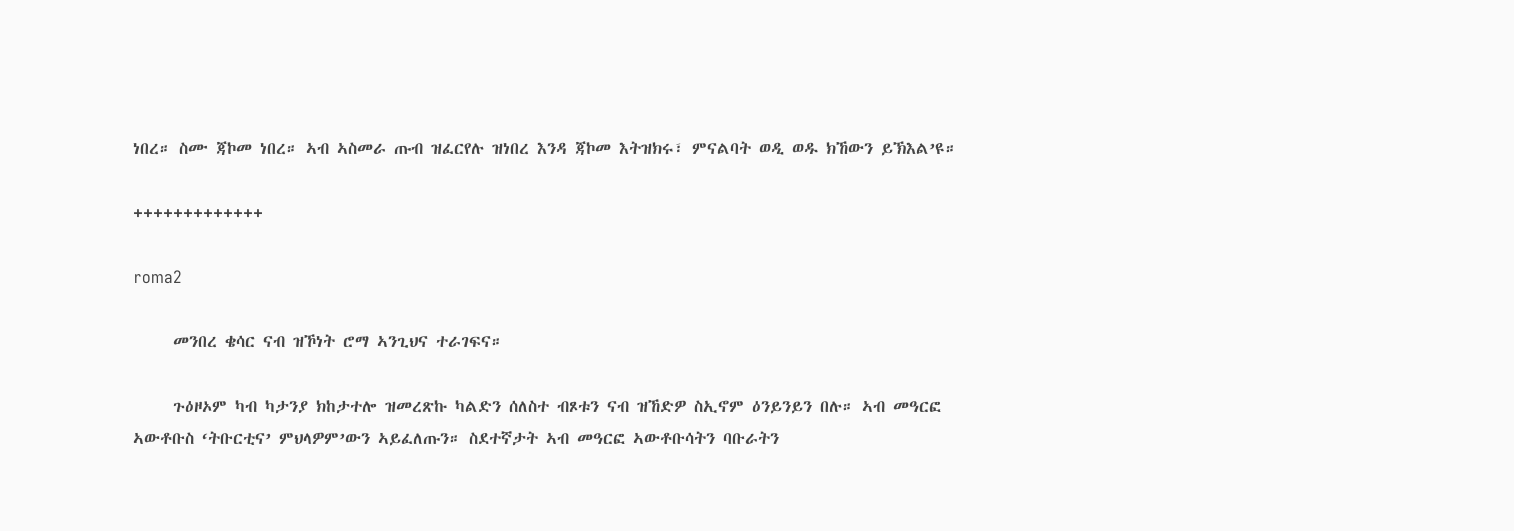ነበረ። ስሙ ጃኮመ ነበረ። ኣብ ኣስመራ ጡብ ዝፈርየሉ ዝነበረ እንዳ ጃኮመ እትዝክሩ፣ ምናልባት ወዲ ወዱ ክኸውን ይኽእል’ዩ።

+++++++++++++

roma2

     መንበረ ቄሳር ናብ ዝኾነት ሮማ ኣንጊህና ተራገፍና።

     ጉዕዞኦም ካብ ካታንያ ክከታተሎ ዝመረጽኩ ካልድን ሰለስተ ብጾቱን ናብ ዝኸድዎ ስኢኖም ዕንይንይን በሉ። ኣብ መዓርፎ ኣውቶቡስ ‘ትቡርቲና’ ምህላዎም’ውን ኣይፈለጡን። ስደተኛታት ኣብ መዓርፎ ኣውቶቡሳትን ባቡራትን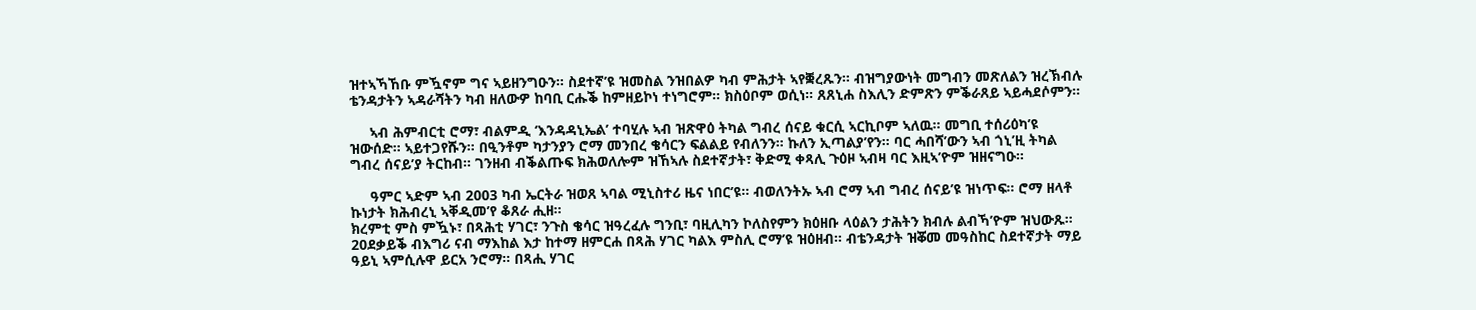ዝተኣኻኸቡ ምዃኖም ግና ኣይዘንግዑን። ስደተኛ’ዩ ዝመስል ንዝበልዎ ካብ ምሕታት ኣየቛረጹን። ብዝግያውነት መግብን መጽለልን ዝረኽብሉ ቴንዳታትን ኣዳራሻትን ካብ ዘለውዎ ከባቢ ርሑቕ ከምዘይኮነ ተነግሮም። ክስዕቦም ወሲነ። ጸጸኒሐ ስእሊን ድምጽን ምቕራጸይ ኣይሓደሶምን።

     ኣብ ሕምብርቲ ሮማ፣ ብልምዲ ‘እንዳዳኒኤል’ ተባሂሉ ኣብ ዝጽዋዕ ትካል ግብረ ሰናይ ቁርሲ ኣርኪቦም ኣለዉ። መግቢ ተሰሪዕካ’ዩ ዝውሰድ። ኣይተጋየሹን። በዒንቶም ካታንያን ሮማ መንበረ ቄሳርን ፍልልይ የብለንን። ኩለን ኢጣልያ’የን። ባር ሓበሻ’ውን ኣብ ጎኒ’ዚ ትካል ግብረ ሰናይ’ያ ትርከብ። ገንዘብ ብቕልጡፍ ክሕወለሎም ዝኸኣሉ ስደተኛታት፣ ቅድሚ ቀጻሊ ጉዕዞ ኣብዛ ባር እዚኣ’ዮም ዝዘናግዑ።

     ዓምር ኣድም ኣብ 2003 ካብ ኤርትራ ዝወጸ ኣባል ሚኒስተሪ ዜና ነበር’ዩ። ብወለንትኡ ኣብ ሮማ ኣብ ግብረ ሰናይ’ዩ ዝነጥፍ። ሮማ ዘላቶ ኩነታት ክሕብረኒ ኣቐዲመ’የ ቆጸራ ሒዘ።
ክረምቲ ምስ ምዃኑ፣ በጻሕቲ ሃገር፣ ንጉስ ቄሳር ዝዓረፈሉ ግንቢ፣ ባዚሊካን ኮለስየምን ክዕዘቡ ላዕልን ታሕትን ክብሉ ልብኻ’ዮም ዝህውጹ። 20ደቃይቕ ብእግሪ ናብ ማእከል እታ ከተማ ዘምርሐ በጻሕ ሃገር ካልእ ምስሊ ሮማ’ዩ ዝዕዘብ። ብቴንዳታት ዝቖመ መዓስከር ስደተኛታት ማይ ዓይኒ ኣምሲሉዋ ይርአ ንሮማ። በጻሒ ሃገር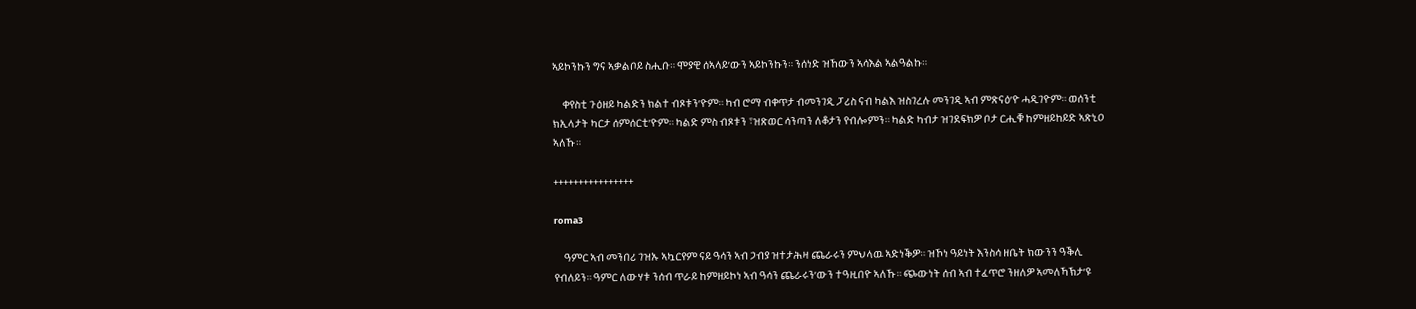ኣይኮንኩን ግና ኣቃልቦይ ስሒቡ። ሞያዊ ሰኣላይ’ውን ኣይኮንኩን። ንሰነድ ዝኸውን ኣሳእል ኣልዓልኩ።

     ቀየስቲ ጉዕዘይ ካልድን ክልተ ብጾቱን’ዮም። ካብ ሮማ ብቀጥታ ብመንገዲ ፓሪስ ናብ ካልእ ዝስገረሉ መንገዲ ኣብ ምጽናዕ’ዮ ሓዲገዮም። ወሰንቲ ክኢላታት ካርታ ሰምሰርቲ’ዮም። ካልድ ምስ ብጾቱን ፣ዝጽወር ሳንጣን ለቆታን የብሎምን። ካልድ ካብታ ዝገደፍክዎ ቦታ ርሒቑ ከምዘይከይድ ኣጽኒዐ ኣለኹ።

++++++++++++++++

roma3

     ዓምር ኣብ መንበሪ ገዝኡ ኣኳርየም ናይ ዓሳን ኣብ ጋብያ ዝተታሕዛ ጨራሩን ምህላዉ ኣድነቕዎ። ዝኾነ ዓይነት እንስሳ ዘቤት ክውንን ዓቕሊ የብለይን። ዓምር ለውሃቱ ንሰብ ጥራይ ከምዘይኮነ ኣብ ዓሳን ጨራሩን’ውን ተዓዚበዮ ኣለኹ። ጭውነት ሰብ ኣብ ተፈጥሮ ንዘለዎ ኣመለኻኽታ’ዩ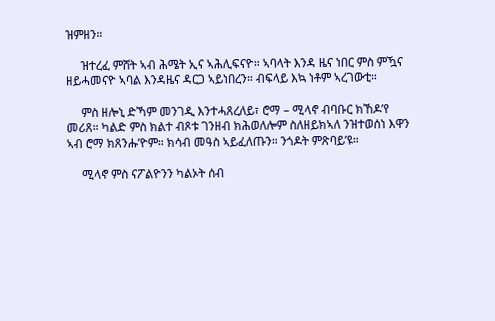ዝምዘን።

     ዝተረፈ ምሸት ኣብ ሕሜት ኢና ኣሕሊፍናዮ። ኣባላት እንዳ ዜና ነበር ምስ ምዃና ዘይሓመናዮ ኣባል እንዳዜና ዳርጋ ኣይነበረን። ብፍላይ እኳ ነቶም ኣረገውቲ።

     ምስ ዘሎኒ ድኻም መንገዲ እንተሓጸረለይ፣ ሮማ – ሚላኖ ብባቡር ክኸዶ’የ መሪጸ። ካልድ ምስ ክልተ ብጾቱ ገንዘብ ክሕወለሎም ስለዘይክኣለ ንዝተወሰነ እዋን ኣብ ሮማ ክጸንሑ’ዮም። ክሳብ መዓስ ኣይፈለጡን። ንጎዶት ምጽባይ’ዩ።

     ሚላኖ ምስ ናፖልዮንን ካልኦት ሰብ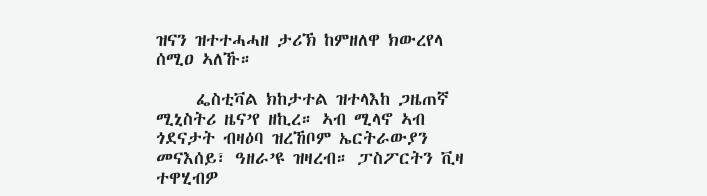ዝናን ዝተተሓሓዘ ታሪኽ ከምዘለዋ ክውረየላ ሰሚዐ ኣለኹ።

     ፌስቲቫል ክከታተል ዝተላእከ ጋዜጠኛ ሚኒስትሪ ዜና’የ ዘኪረ። ኣብ ሚላኖ ኣብ ጎደናታት ብዛዕባ ዝረኸቦም ኤርትራውያን መናእሰይ፣ ዓዘራ’ዩ ዝዛረብ። ፓስፖርትን ቪዛ ተዋሂብዎ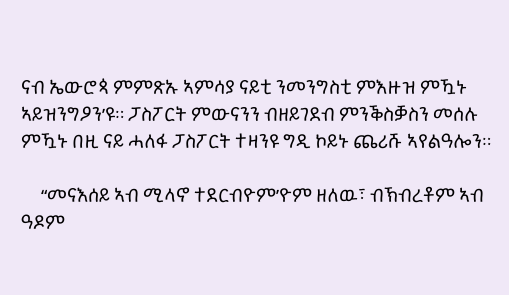ናብ ኤውሮጳ ምምጽኡ ኣምሳያ ናይቲ ንመንግስቲ ምእዙዝ ምዃኑ ኣይዝንግዖን’ዩ። ፓስፖርት ምውናንን ብዘይገደብ ምንቕስቓስን መሰሉ ምዃኑ በዚ ናይ ሓለፋ ፓስፖርት ተዛንዩ ግዲ ኮይኑ ጨሪሹ ኣየልዓሎን።

     “መናእሰይ ኣብ ሚላኖ ተደርብዮም’ዮም ዘለዉ፣ ብኽብረቶም ኣብ ዓዶም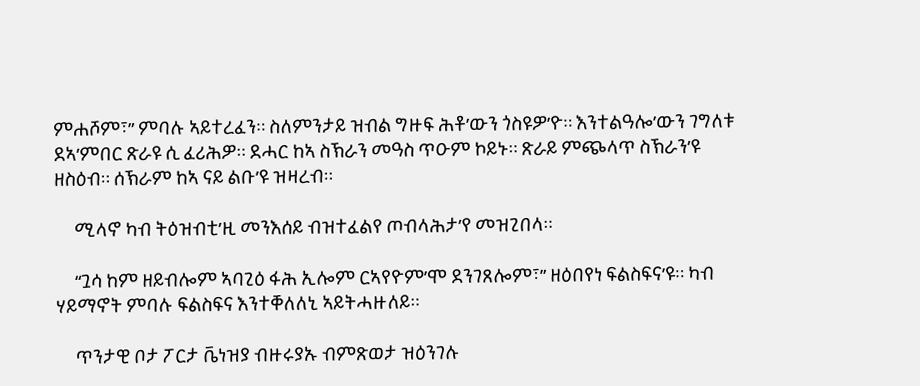ምሐሾም፣” ምባሉ ኣይተረፈን። ስለምንታይ ዝብል ግዙፍ ሕቶ’ውን ጎስዩዎ’ዮ። እንተልዓሎ’ውን ገግለቱ ደኣ’ምበር ጽራዩ ሲ ፈሪሕዎ። ደሓር ከኣ ስኽራን መዓስ ጥዑም ኮይኑ። ጽራይ ምጭላጥ ስኽራን’ዩ ዘስዕብ። ሰኽራም ከኣ ናይ ልቡ’ዩ ዝዛረብ።

     ሚላኖ ካብ ትዕዝብቲ’ዚ መንእሰይ ብዝተፈልየ ጦብላሕታ’የ መዝጊበላ።

     “ጓሳ ከም ዘይብሎም ኣባጊዕ ፋሕ ኢሎም ርኣየዮም’ሞ ደንገጸሎም፣” ዘዕበየነ ፍልስፍና’ዩ። ካብ ሃይማኖት ምባሉ ፍልስፍና እንተቐለለኒ ኣይትሓዙለይ።

     ጥንታዊ ቦታ ፖርታ ቬነዝያ ብዙሩያኡ ብምጽወታ ዝዕንገሉ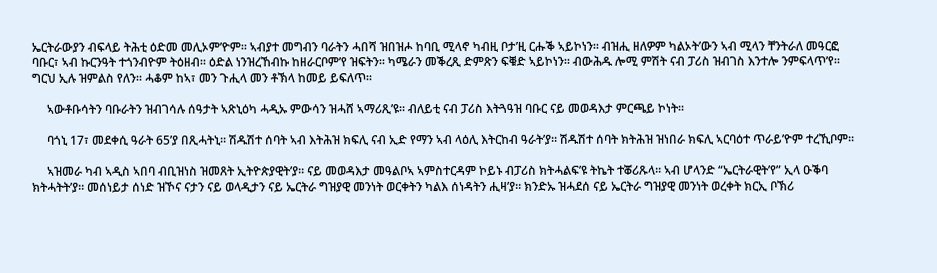ኤርትራውያን ብፍላይ ትሕቲ ዕድመ መሊኦም’ዮም። ኣብያተ መግብን ባራትን ሓበሻ ዝበዝሖ ከባቢ ሚላኖ ካብዚ ቦታ’ዚ ርሑቕ ኣይኮነን። ብዝሒ ዘለዎም ካልኦት’ውን ኣብ ሚላን ቸንትራለ መዓርፎ ባቡር፣ ኣብ ኩርንዓት ተጎንብዮም ትዕዘብ። ዕድል ነንዝረኸብኩ ከዘራርቦም’የ ዝፍትን። ካሜራን መቕረጺ ድምጽን ፍቑድ ኣይኮነን። ብውሕዱ ሎሚ ምሽት ናብ ፓሪስ ዝብገስ እንተሎ ንምፍላጥ’የ። ግርህ ኢሉ ዝምልስ የለን። ሓቆም ከኣ፣ መን ጉሒላ መን ቶኽላ ከመይ ይፍለጥ።

     ኣውቶቡሳትን ባቡራትን ዝብገሳሉ ሰዓታት ኣጽኒዕካ ሓዲኡ ምውሳን ዝሓሸ ኣማሪጺ’ዩ። ብለይቲ ናብ ፓሪስ እትጓዓዝ ባቡር ናይ መወዳእታ ምርጫይ ኮነት።

     ባጎኒ 17፣ መደቀሲ ዓራት 65’ያ በጺሓትኒ። ሽዱሽተ ሰባት ኣብ እትሕዝ ክፍሊ ናብ ኢድ የማን ኣብ ላዕሊ እትርከብ ዓራት’ያ። ሽዱሽተ ሰባት ክትሕዝ ዝነበራ ክፍሊ ኣርባዕተ ጥራይ’ዮም ተረኺቦም።

     ኣዝመራ ካብ ኣዲስ ኣበባ ብቢዝነስ ዝመጸት ኢትዮጵያዊት’ያ። ናይ መወዳእታ መዓልቦኣ ኣምስተርዳም ኮይኑ ብፓሪስ ክትሓልፍ’ዩ ትኬት ተቖሪጹላ። ኣብ ሆላንድ “ኤርትራዊት’የ” ኢላ ዑቕባ ክትሓትት’ያ። መሰነይታ ሰነድ ዝኾና ናታን ናይ ወላዲታን ናይ ኤርትራ ግዝያዊ መንነት ወርቀትን ካልእ ሰነዳትን ሒዛ’ያ። ክንድኡ ዝሓደሰ ናይ ኤርትራ ግዝያዊ መንነት ወረቀት ክርኢ ቦኽሪ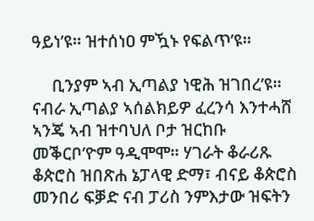ዓይነ’ዩ። ዝተሰነዐ ምዃኑ የፍልጥ’ዩ።

     ቢንያም ኣብ ኢጣልያ ነዊሕ ዝገበረ’ዩ። ናብራ ኢጣልያ ኣሰልክይዎ ፈረንሳ እንተሓሸ ኣንጄ ኣብ ዝተባህለ ቦታ ዝርከቡ መቕርቦ’ዮም ዓዲሞሞ። ሃገራት ቆራሪጹ ቆጵሮስ ዝበጽሐ ኔፓላዊ ድማ፣ ብናይ ቆጵሮስ መንበሪ ፍቓድ ናብ ፓሪስ ንምእታው ዝፍትን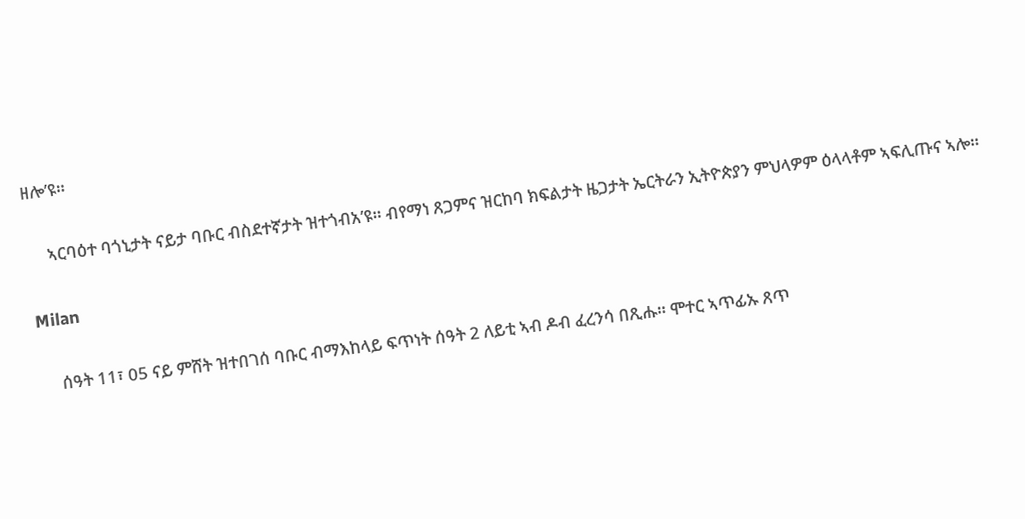ዘሎ’ዩ።

     ኣርባዕተ ባጎኒታት ናይታ ባቡር ብስደተኛታት ዝተጎብአ’ዩ። ብየማነ ጸጋምና ዝርከባ ክፍልታት ዜጋታት ኤርትራን ኢትዮጵያን ምህላዎም ዕላላቶም ኣፍሊጡና ኣሎ።

Milan

     ሰዓት 11፣ 05 ናይ ምሸት ዝተበገሰ ባቡር ብማእከላይ ፍጥነት ሰዓት 2 ለይቲ ኣብ ዶብ ፈረንሳ በጺሑ። ሞተር ኣጥፊኡ ጸጥ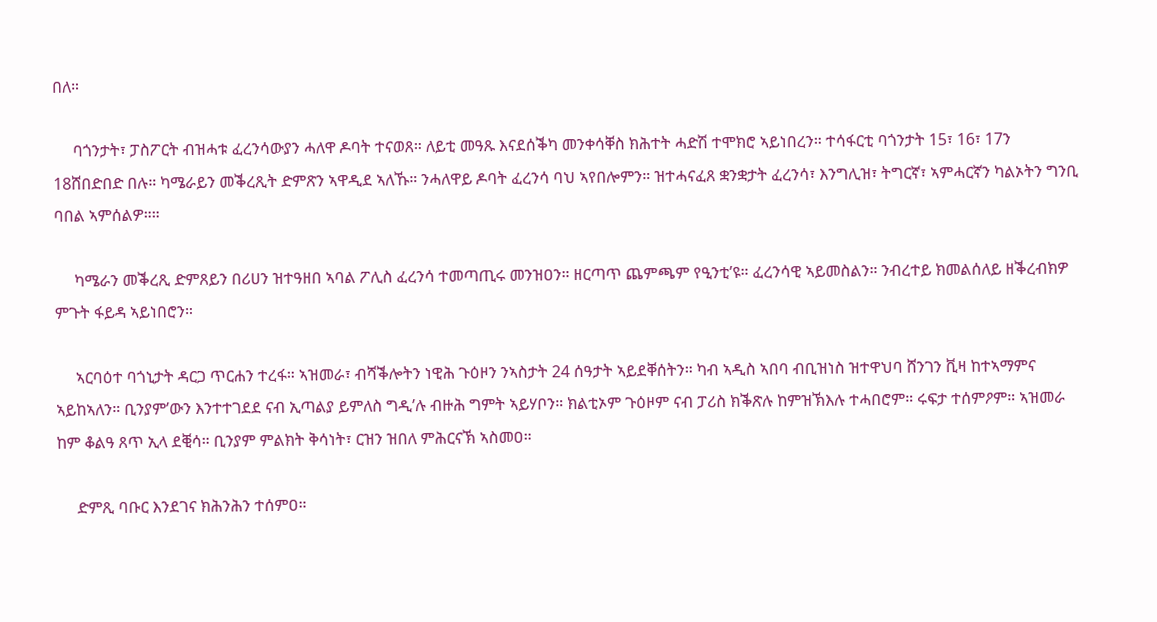በለ።

     ባጎንታት፣ ፓስፖርት ብዝሓቱ ፈረንሳውያን ሓለዋ ዶባት ተናወጸ። ለይቲ መዓጹ እናደሰቕካ መንቀሳቐስ ክሕተት ሓድሽ ተሞክሮ ኣይነበረን። ተሳፋርቲ ባጎንታት 15፣ 16፣ 17ን 18ሸበድበድ በሉ። ካሜራይን መቕረጺት ድምጽን ኣዋዲደ ኣለኹ። ንሓለዋይ ዶባት ፈረንሳ ባህ ኣየበሎምን። ዝተሓናፈጸ ቋንቋታት ፈረንሳ፣ እንግሊዝ፣ ትግርኛ፣ ኣምሓርኛን ካልኦትን ግንቢ ባበል ኣምሰልዎ።።

     ካሜራን መቕረጺ ድምጸይን በሪሀን ዝተዓዘበ ኣባል ፖሊስ ፈረንሳ ተመጣጢሩ መንዝዐን። ዘርጣጥ ጨምጫም የዒንቲ’ዩ። ፈረንሳዊ ኣይመስልን። ንብረተይ ክመልሰለይ ዘቕረብክዎ ምጉት ፋይዳ ኣይነበሮን።

     ኣርባዕተ ባጎኒታት ዳርጋ ጥርሐን ተረፋ። ኣዝመራ፣ ብሻቕሎትን ነዊሕ ጉዕዞን ንኣስታት 24 ሰዓታት ኣይደቐሰትን። ካብ ኣዲስ ኣበባ ብቢዝነስ ዝተዋህባ ሸንገን ቪዛ ከተኣማምና ኣይከኣለን። ቢንያም’ውን እንተተገደደ ናብ ኢጣልያ ይምለስ ግዲ’ሉ ብዙሕ ግምት ኣይሃቦን። ክልቲኦም ጉዕዞም ናብ ፓሪስ ክቕጽሉ ከምዝኽእሉ ተሓበሮም። ሩፍታ ተሰምዖም። ኣዝመራ ከም ቆልዓ ጸጥ ኢላ ደቒሳ። ቢንያም ምልክት ቅሳነት፣ ርዝን ዝበለ ምሕርናኽ ኣስመዐ።

     ድምጺ ባቡር እንደገና ክሕንሕን ተሰምዐ።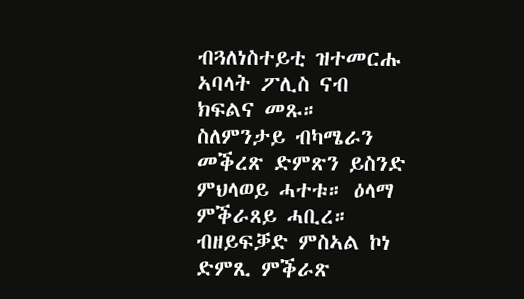ብጓለነስተይቲ ዝተመርሑ ኣባላት ፖሊስ ናብ ክፍልና መጹ። ስለምንታይ ብካሜራን መቕረጽ ድምጽን ይስንድ ምህላወይ ሓተቱ። ዕላማ ምቕራጸይ ሓቢረ። ብዘይፍቓድ ምስኣል ኮነ ድምጺ ምቕራጽ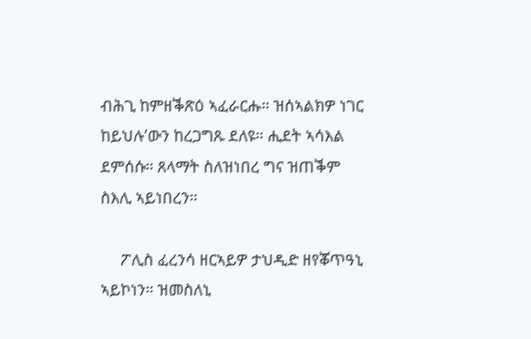ብሕጊ ከምዘቕጽዕ ኣፈራርሑ። ዝሰኣልክዎ ነገር ከይህሉ’ውን ከረጋግጹ ደለዩ። ሒደት ኣሳእል ደምሰሱ። ጸላማት ስለዝነበረ ግና ዝጠቕም ስእሊ ኣይነበረን።

     ፖሊስ ፈረንሳ ዘርኣይዎ ታህዲድ ዘየቖጥዓኒ ኣይኮነን። ዝመስለኒ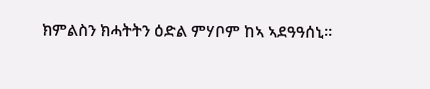ክምልስን ክሓትትን ዕድል ምሃቦም ከኣ ኣደዓዓሰኒ።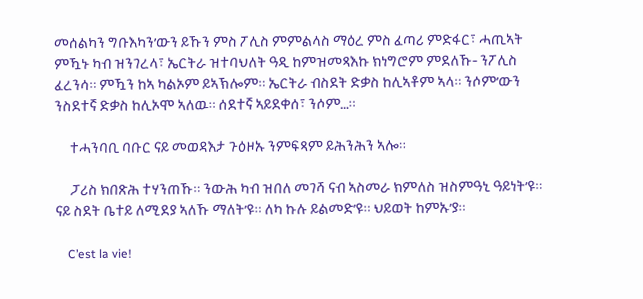መሰልካን ግቡእካን’ውን ይኹን ምስ ፖሊስ ምምልላስ ማዕረ ምስ ፈጣሪ ምድፋር፣ ሓጢኣት ምዃኑ ካብ ዝንገረላ፣ ኤርትራ ዝተባህለት ዓዲ ከምዝመጻእኩ ክነግሮም ምደለኹ- ንፖሊስ ፈረንሳ። ምዃን ከኣ ካልኦም ይኣኽሎም። ኤርትራ ብስደት ድቃስ ከሊኣቶም ኣላ። ንሶም’ውን ንስደተኛ ድቃስ ከሊኦሞ ኣለዉ። ሰደተኛ ኣይደቀሰ፣ ንሶም…።

     ተሓንባቢ ባቡር ናይ መወዳእታ ጉዕዞኡ ንምፍጻም ይሕንሕን ኣሎ።

     ፓሪስ ክበጽሕ ተሃንጠኹ። ንውሕ ካብ ዝበለ መገሻ ናብ ኣስመራ ክምለስ ዝስምዓኒ ዓይነት’ዩ። ናይ ስደት ቤተይ ለሚደያ ኣለኹ ማለት’ዩ። ለካ ኩሉ ይልመድ’ዩ። ህይወት ከምኡ’ያ።

    C’est la vie!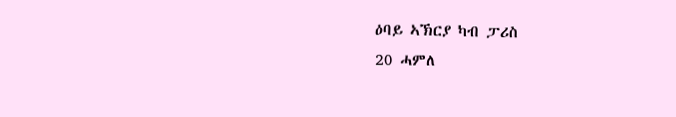ዕባይ ኣኽርያ ካብ ፓሪስ
20 ሓምለ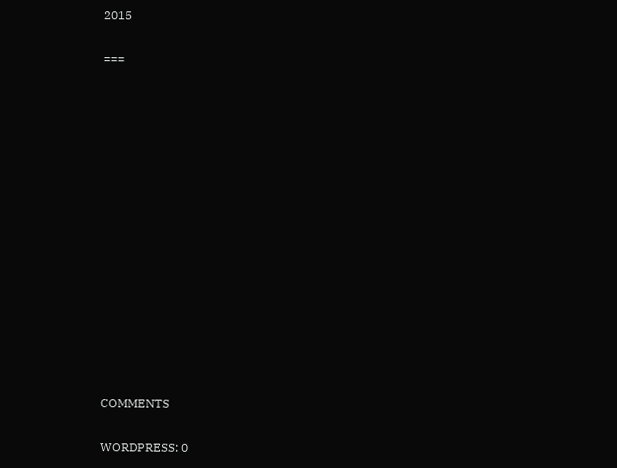2015

===















COMMENTS

WORDPRESS: 0